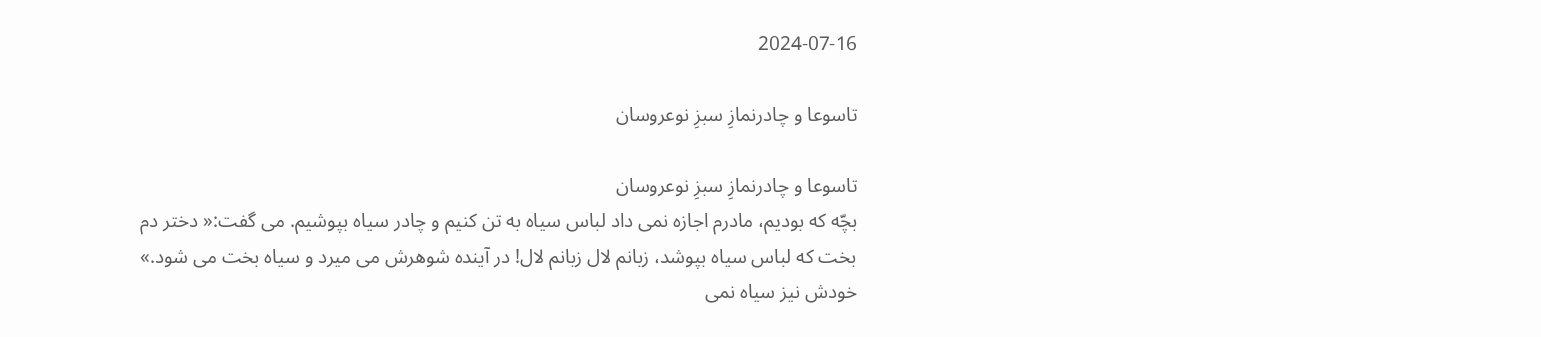2024-07-16

تاسوعا و چادرنمازِ سبزِ نوعروسان

تاسوعا و چادرنمازِ سبزِ نوعروسان
بچّه که بودیم، مادرم اجازه نمی داد لباس سیاه به تن کنیم و چادر سیاه بپوشیم. می گفت:« دختر دم بخت که لباس سیاه بپوشد، زبانم لال زبانم لال! در آینده شوهرش می میرد و سیاه بخت می شود.»
خودش نیز سیاه نمی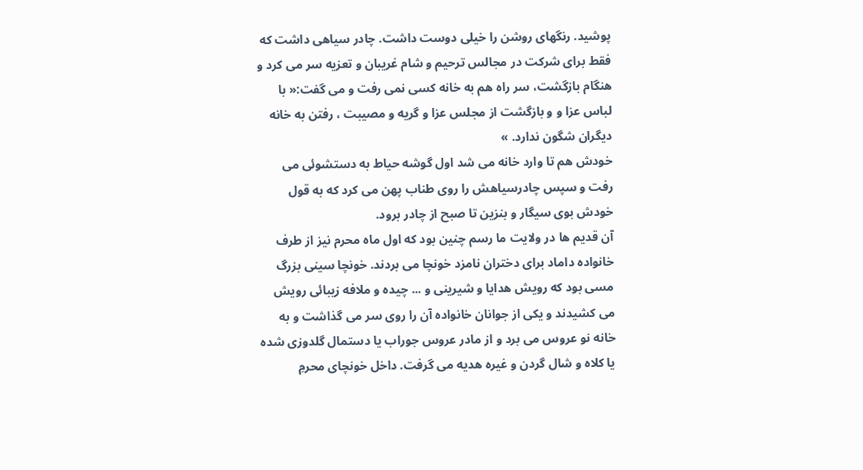پوشید. رنگهای روشن را خیلی دوست داشت. چادر سیاهی داشت که فقط برای شرکت در مجالس ترحیم و شام غریبان و تعزیه سر می کرد و هنگام بازگشت، سر راه هم به خانه کسی نمی رفت و می گفت:« با لباس عزا و و بازگشت از مجلس عزا و گریه و مصیبت ، رفتن به خانه دیگران شگون ندارد. »
خودش هم تا وارد خانه می شد اول گوشه حیاط به دستشوئی می رفت و سپس چادرسیاهش را روی طناب پهن می کرد که به قول خودش بوی سیگار و بنزین تا صبح از چادر برود.
آن قدیم ها در ولایت ما رسم چنین بود که اول ماه محرم نیز از طرف خانواده داماد برای دختران نامزد خونچا می بردند. خونچا سینی بزرگ مسی بود که رویش هدایا و شیرینی و ... چیده و ملافه زیبائی رویش می کشیدند و یکی از جوانان خانواده آن را روی سر می گذاشت و به خانه نو عروس می برد و از مادر عروس جوراب یا دستمال گلدوزی شده یا کلاه و شال گردن و غیره هدیه می گرفت. داخل خونچای محرمِ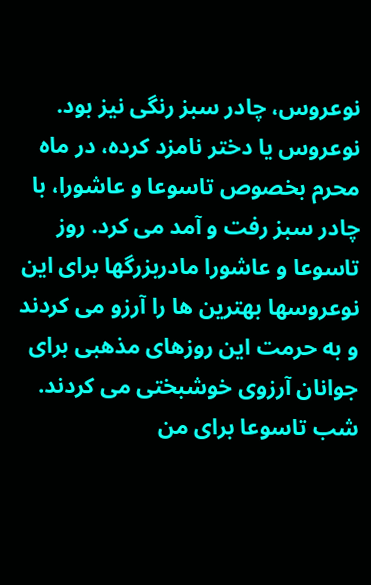نوعروس، چادر سبز رنگی نیز بود. نوعروس یا دختر نامزد کرده، در ماه محرم بخصوص تاسوعا و عاشورا، با چادر سبز رفت و آمد می کرد. روز تاسوعا و عاشورا مادربزرگها برای این نوعروسها بهترین ها را آرزو می کردند و به حرمت این روزهای مذهبی برای جوانان آرزوی خوشبختی می کردند. شب تاسوعا برای من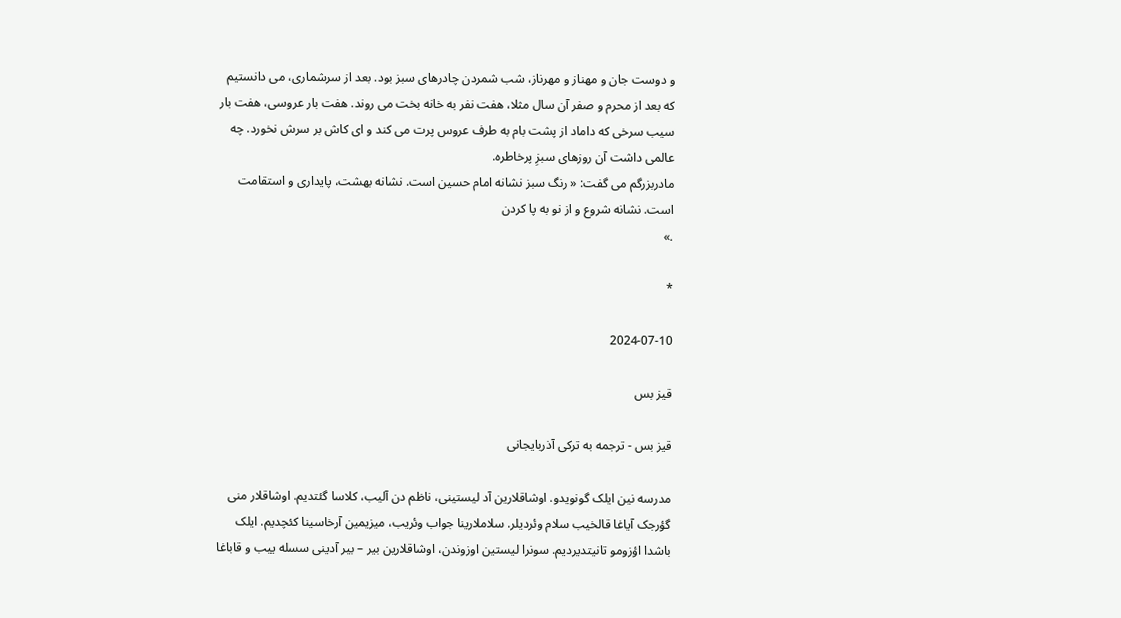و دوست جان و مهناز و مهرناز، شب شمردن چادرهای سبز بود. بعد از سرشماری، می دانستیم که بعد از محرم و صفر آن سال مثلا، هفت نفر به خانه بخت می روند. هفت بار عروسی، هفت بار سیب سرخی که داماد از پشت بام به طرف عروس پرت می کند و ای کاش بر سرش نخورد. چه عالمی داشت آن روزهای سبزِ پرخاطره.
مادربزرگم می گفت: « رنگ سبز نشانه امام حسین است. نشانه بهشت، پایداری و استقامت است. نشانه شروع و از نو به پا کردن
.»

*

2024-07-10

قیز بس

قیز بس - ترجمه به ترکی آذربایجانی

مدرسه نین ایلک گونویدو. اوشاقلارین آد لیستینی، ناظم دن آلیب، کلاسا گئتدیم. اوشاقلار منی گؤرجک آیاغا قالخیب سلام وئردیلر. سلاملارینا جواب وئریب، میزیمین آرخاسینا کئچدیم. ایلک باشدا اؤزومو تانیتدیردیم. سونرا لیستین اوزوندن، اوشاقلارین بیر – بیر آدینی سسله ییب و قاباغا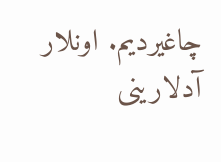چاغیردیم. اونلار آدلارینی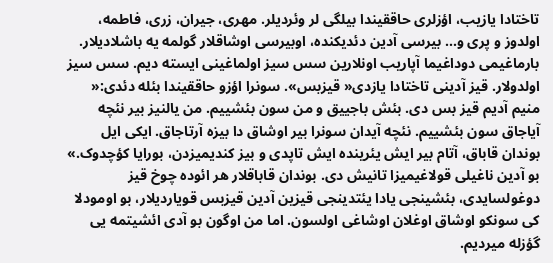تاختادا یازیب، اؤزلری حاققیندا بیلگی لر وئردیلر. مهری، جیران، زری، فاطمه، اولدوز و پری و... بیرسی آدین دئدیکنده، اوبیرسی اوشاقلار گولمه یه باشلادیلار. بارماغیمی دوداغیما آپاریب اونلارین سس سیز اولماغینی ایسته دیم. سس سیز اولدولار. قیز آدینی تاختادا یازدی« قیزبس». سونرا اؤزو حاققیندا بئله دئدی:« منیم آدیم قیز بس دی. بئش باجییق و من سون بئشییم. من یالنیز بیر نئچه آیاجاق سون بئشییم. نئچه آیدان سونرا بیر اوشاق دا بیزه آرتاجاق. ایکی ایل بوندان قاباق، آتام بیر ایش یئرینده ایش تاپدی و بیز کندیمیزدن، بورایا کؤچدوک.»
بو آدین ناغیلی قولاغیمیزا تانیش دی. بوندان قاباقلار هر ائوده چوخ قیز دوغولسایدی، بئشینجی یادا یئتدینجی قیزین آدین قیزبس قویاردیلار، بو اومودلا کی سونکو اوشاق اوغلان اوشاغی اولسون. اما من اوگون بو آدی ائشیتمه یی گؤزله میردیم.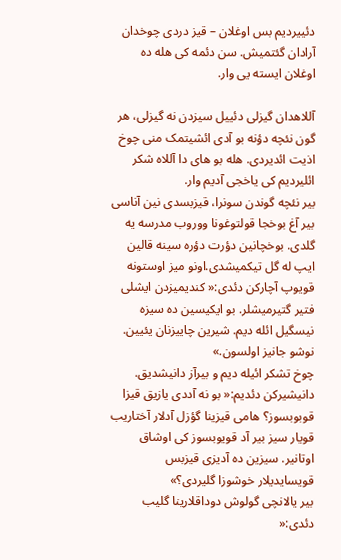دئییردیم بس اوغلان – قیز دردی چوخدان آرادان گئتمیش. سن دئمه کی هله ده اوغلان ایسته یی وار.

آللاهدان گیزلی دئییل سیزدن نه گیزلی، هر گون نئچه دؤنه بو آدی ائشیتمک منی چوخ اذیت ائدیردی. هله بو های دا آللاه شکر ائلیردیم کی یاخجی آدیم وار.
بیر نئچه گوندن سونرا، قیزبسدی نین آناسی بیر آغ بوخجا قولتوغونا ووروب مدرسه یه گلدی. بوخچانین دؤرت دؤره سینه قالین ایپ له گل تیکمیشدی.اونو میز اوستونه قویوپ آچارکن دئدی:« کندیمیزدن ایشلی فتیر گتیرمیشلر. بو ایکیسین ده سیزه نیسگیل ائله دیم. شیرین چاییزنان یئیین. نوشو جانیز اولسون.»
چوخ تشکر ائیله دیم و بیرآز دانیشدیق. دانیشیرکن دئدیم:« بو نه آددی یازیق قیزا قوبوبسوز؟ هامی قیزینا گؤزل آدلار آختاریب قویار سیز بیر آد قویوبسوز کی اوشاق اوتانیر. سیزین ده آدیزی قیزبس قویسایدیلار خوشوزا گلیردی؟»
بیر یالانچی گولوش دوداقلارینا گلیب دئدی:«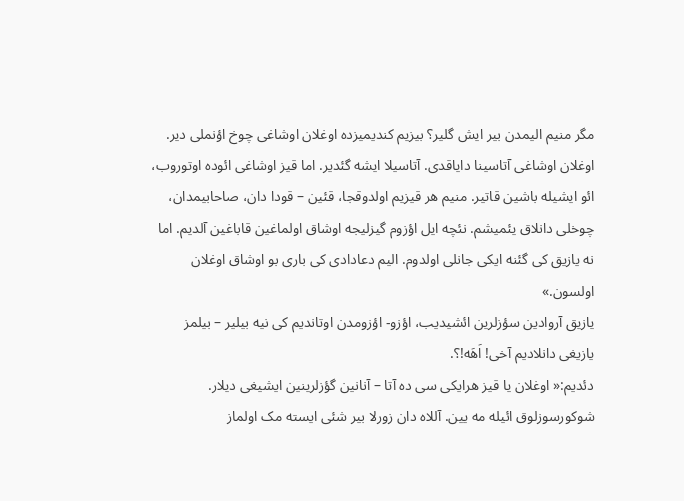مگر منیم الیمدن بیر ایش گلیر؟ بیزیم کندیمیزده اوغلان اوشاغی چوخ اؤنملی دیر. اوغلان اوشاغی آتاسینا دایاقدی. آتاسیلا ایشه گئدیر. اما قیز اوشاغی ائوده اوتوروب، ائو ایشیله باشین قاتیر. منیم هر قیزیم اولدوقجا، قئین – قودا دان، صاحابیمدان، چوخلی دانلاق یئمیشم. نئچه ایل اؤزوم گیزلیجه اوشاق اولماغین قاباغین آلدیم. اما نه یازیق کی گئنه ایکی جانلی اولدوم. الیم دعادادی کی باری بو اوشاق اوغلان اولسون.»
یازیق آروادین سؤزلرین ائشیدیب، اؤزو- اؤزومدن اوتاندیم کی نیه بیلیر – بیلمز یازیغی دانلادیم آخی! اَهَه!؟.
دئدیم:« اوغلان یا قیز هرایکی سی ده آتا – آنانین گؤزلرینین ایشیغی دیلار. شوکورسوزلوق ائیله مه یین. آللاه دان زورلا بیر شئی ایسته مک اولماز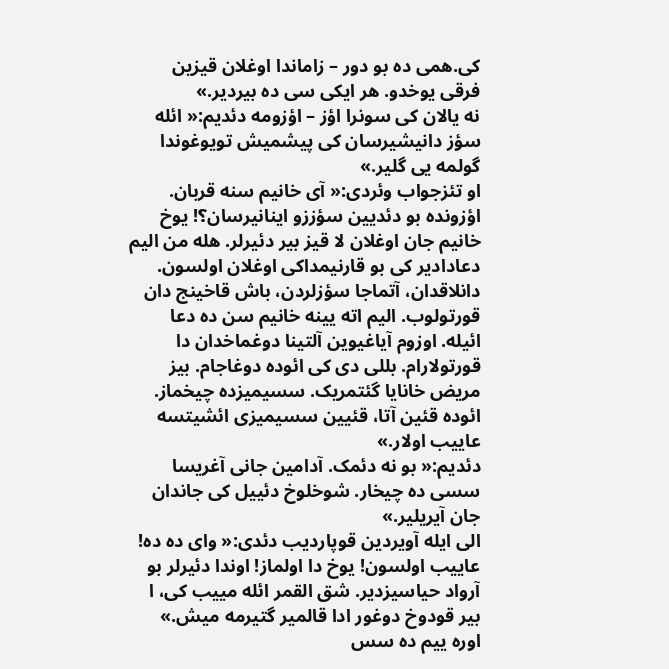کی.همی ده بو دور – زاماندا اوغلان قیزین فرقی یوخدو. هر ایکی سی ده بیردیر.»
نه یالان کی سونرا اؤز – اؤزومه دئدیم:« ائله سؤز دانیشیرسان کی پیشمیش تویوغوندا گولمه یی گلیر.»
او تئزجواب وئردی:« آی خانیم سنه قربان. اؤزونده بو دئدیین سؤززو اینانیرسان؟! یوخ خانیم جان اوغلان لا قیز بیر دئیرلر. هله من الیم دعادادیر کی بو قارنیمداکی اوغلان اولسون. دانلاقدان، آتماجا سؤزلردن، باش قاخینج دان قورتولوب. الیم اته یینه خانیم سن ده دعا ائیله. اوزوم آیاغیوین آلتینا دوغماخدان دا قورتولارام. بللی دی کی ائوده دوغاجام. بیز مریض خانایا گئتمریک. سسیمیزده چیخماز. ائوده قئین آتا، قئیین سسیمیزی ائشیتسه عاییب اولار.»
دئدیم:« بو نه دئمک. آدامین جانی آغریسا سسی ده چیخار. شوخلوخ دئییل کی جاندان جان آیریلیر.»
الی ایله آویردین قوپاردیب دئدی:« وای ده ده! عاییب اولسون! یوخ دا اولماز! اوندا دئیرلر بو آرواد حیاسیزدیر. شق القمر ائله مییب کی، ا بیر قودوخ دوغور ادا قالمیر گتیرمه میش.»
اوره ییم ده سس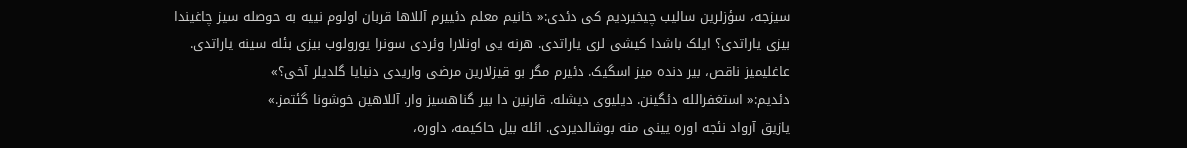سیزجه، سؤزلرین سالیب چیخیردیم کی دئدی:« خانیم معلم دئییرم آللاها قربان اولوم نییه به حوصله سیز چاغیندا بیزی یاراتدی؟ ایلک باشدا کیشی لری یاراتدی. هرنه یی اونلارا وئردی سونرا یورولوب بیزی بئله سینه یاراتدی. عاغلیمیز ناقص، بیر دنده میز اسگیک. دئیرم مگر بو قیزلارین مرضی واریدی دنیایا گلدیلر آخی؟»
دئدیم:« استغفرالله دئگینن. دیلیوی دیشله. قارنین دا بیر گناهسیز وار. آللاهین خوشونا گئتمز.»
یازیق آرواد نئجه اوره یینی منه بوشالدیردی. ائله بیل حاکیمه، داوره،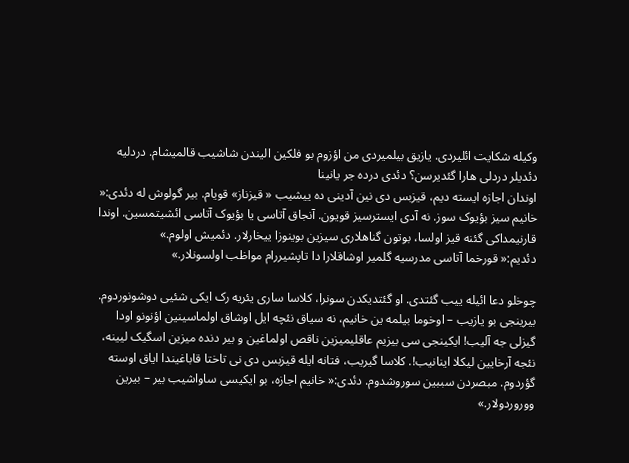وکیله شکایت ائلیردی. یازیق بیلمیردی من اؤزوم بو فلکین الیندن شاشیب قالمیشام. دردلیه دئدیلر دردلی هارا گئدیرسن؟ دئدی درده جر یانینا
اوندان اجازه ایسته دیم، قیزبس دی نین آدینی ده ییشیب « قیزناز» قویام. بیر گولوش له دئدی:« خانیم سیز بؤیوک سوز. نه آدی ایسترسیز قویون. آنجاق آتاسی یا بؤیوک آتاسی ائشیتمسین. اوندا قارنیمداکی گئنه قیز اولسا، بوتون گناهلاری سیزین بوینوزا ییخارلار. دئمیش اولوم.»
دئدیم:« قورخما آتاسی مدرسیه گلمیر اوشاقلارا دا تاپشیررام مواظب اولسونلار.»

چوخلو دعا ائیله ییب گئتدی. او گئتدیکدن سونرا، کلاسا ساری یئریه رک ایکی شئیی دوشونوردوم. بیرینجی بو یازیب – اوخوما بیلمه ین خانیم، نه سیاق نئچه ایل اوشاق اولماسینین اؤنونو اودا گیزلی جه آلیب! ایکینجی سی بیزیم عاقلیمیزین ناقص اولماغین و بیر دنده میزین اسگیک لیینه، نئجه آرخایین لیکلا اینانیب!. کلاسا گیریب، فتانه ایله قیزبس دی نی تاختا قاباغیندا ایاق اوسته گؤردوم. مبصردن سببین سوروشدوم. دئدی:« خانیم اجازه، بو ایکیسی ساواشیب بیر – بیرین ووروردولار.»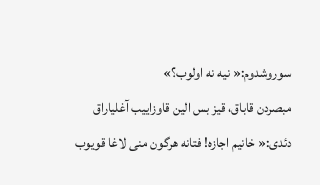سوروشدوم:« نیه نه اولوب؟»
مبصردن قاباق، قیز بس الین قاوزاییب آغلیاراق دئدی:« خانیم اجازه! فتانه هرگون منی لاغا قویوب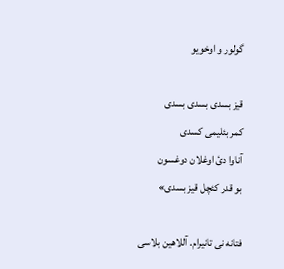گولور و اوخویو

قیز بسدی بسدی بسدی
کمر بئلیمی کسدی
آناوا دئ اوغلان دوغسون
بو قدر کئچل قیز بسدی»

فتانه نی تانیرام. آللاهین بلاسی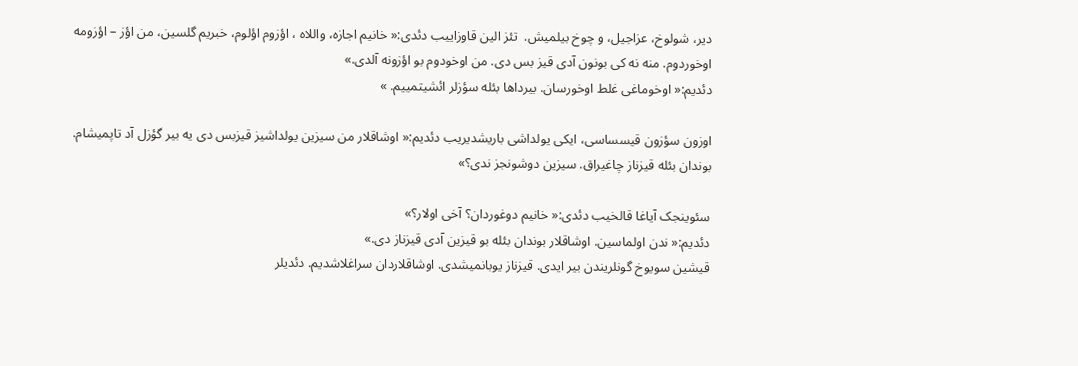دیر، شولوخ، عزاجیل، و چوخ بیلمیش.  تئز الین قاوزاییب دئدی:« خانیم اجازه، واللاه ، اؤزوم اؤلوم، خبریم گلسین، من اؤز – اؤزومه اوخوردوم. منه نه کی بونون آدی قیز بس دی. من اوخودوم بو اؤزونه آلدی.»
دئدیم:« اوخوماغی غلط اوخورسان. بیرداها بئله سؤزلر ائشیتمییم. »

اوزون سؤزون قیسساسی، ایکی یولداشی باریشدیریب دئدیم:« اوشاقلار من سیزین یولداشیز قیزبس دی یه بیر گؤزل آد تاپمیشام. بوندان بئله قیزناز چاغیراق. سیزین دوشونجز ندی؟»

سئوینجک آیاغا قالخیب دئدی:« خانیم دوغوردان؟ آخی اولار؟»
دئدیم:« ندن اولماسین. اوشاقلار بوندان بئله بو قیزین آدی قیزناز دی.»
قیشین سویوخ گونلریندن بیر ایدی. قیزناز یوبانمیشدی. اوشاقلاردان سراغلاشدیم. دئدیلر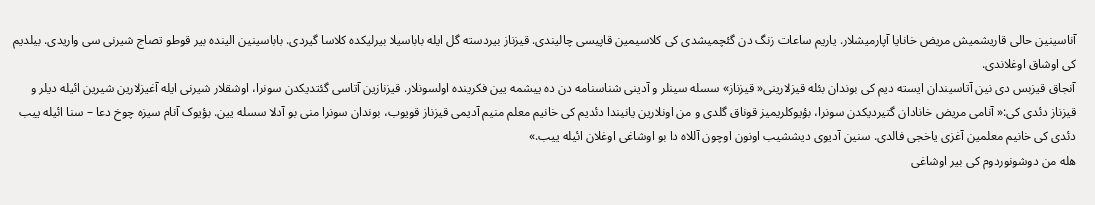آناسینین حالی قاریشمیش مریض خانایا آپارمیشلار. یاریم ساعات زنگ دن گئچمیشدی کی کلاسیمین قاپیسی چالیندی. قیزناز بیردسته گل ایله باباسیلا بیرلیکده کلاسا گیردی. باباسینین الینده بیر قوطو تصاج شیرنی سی واریدی. بیلدیم کی اوشاق اوغلاندی.
آنجاق قیزبس دی نین آتاسیندان ایسته دیم کی بوندان بئله قیزلارینی« قیزناز» سسله سینلر و آدینی شناسنامه دن ده ییشمه یین فکرینده اولسونلار. قیزنازین آتاسی گئتدیکدن سونرا، اوشقلار شیرنی ایله آغیزلارین شیرین ائیله دیلر و قیزناز دئدی کی:« آنامی مریض خانادان گتیردیکدن سونرا، بؤیوکلریمیز قوناق گلدی و من اونلارین یانیندا دئدیم کی خانیم معلم منیم آدیمی قیزناز قویوب، بوندان سونرا منی بو آدلا سسله یین. بؤیوک آنام سیزه چوخ دعا – سنا ائیله ییب دئدی کی خانیم معلمین آغزی یاخجی فالدی. سنین آدیوی دیششیب اونون اوچون آللاه دا بو اوشاغی اوغلان ائیله ییب.»
هله من دوشونوردوم کی بیر اوشاغی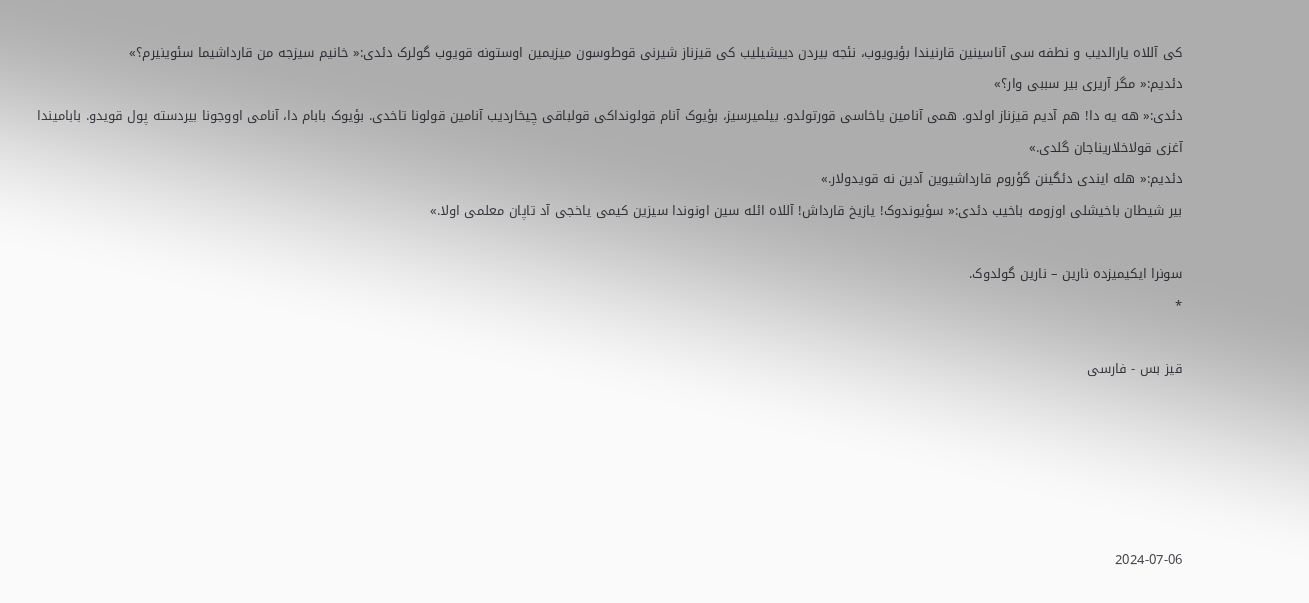کی آللاه یارالدیب و نطفه سی آناسینین قارنیندا بؤیویوب، نئجه بیردن دییشیلیب کی قیزناز شیرنی قوطوسون میزیمین اوستونه قویوب گولرک دئدی:« خانیم سیزجه من قارداشیما سئوینیرم؟»
دئدیم:« مگر آریری بیر سببی وار؟»
دئدی:« هه یه دا! هم آدیم قیزناز اولدو. همی آنامین یاخاسی قورتولدو. بیلمیرسیز، بؤیوک آنام قولونداکی قولباقی چیخاردیب آنامین قولونا تاخدی. بؤیوک بابام دا، آنامی اووجونا بیردسته پول قویدو. بابامیندا آغزی قولاخلاریناجان گلدی.»
دئدیم:« هله ایندی دئگینن گؤروم قارداشیوین آدین نه قویدولار.»
بیر شیطان باخیشلی اوزومه باخیب دئدی:« سؤیوندوک! یازیخ قارداش! آللاه ائله سین اونوندا سیزین کیمی یاخجی آد تاپان معلمی اولا.»

سونرا ایکیمیزده نارین – نارین گولدوک.
*

قیز بس - فارسی





2024-07-06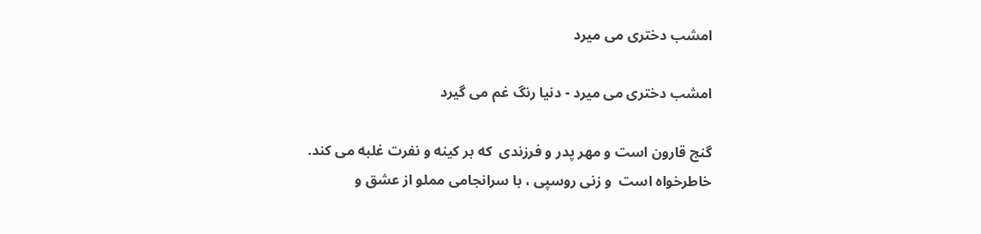امشب دختری می میرد

امشب دختری می میرد - دنیا رنگ غم می گیرد

گنج قارون است و مهر پدر و فرزندی  که بر کینه و نفرت غلبه می کند.
خاطرخواه است  و زنی روسپی ، با سرانجامی مملو از عشق و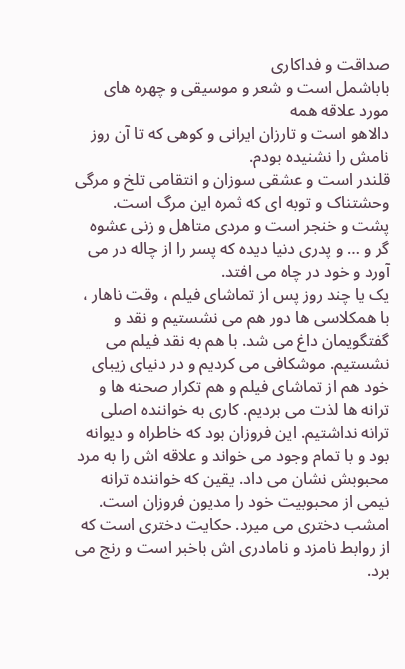صداقت و فداکاری
باباشمل است و شعر و موسیقی و چهره های مورد علاقه همه
دالاهو است و تارزان ایرانی و کوهی که تا آن روز نامش را نشنیده بودم.
قلندر است و عشقی سوزان و انتقامی تلخ و مرگی وحشتناک و توبه ای که ثمره این مرگ است.
پشت و خنجر است و مردی متاهل و زنی عشوه گر و … و پدری دنیا دیده که پسر را از چاله در می آورد و خود در چاه می افتد.
یک یا چند روز پس از تماشای فیلم ، وقت ناهار ، با همکلاسی ها دور هم می نشستیم و نقد و  گفتگویمان داغ می شد. با هم به نقد فیلم می نشستیم. موشکافی می کردیم و در دنیای زیبای خود هم از تماشای فیلم و هم تکرار صحنه ها و ترانه ها لذت می بردیم. کاری به خواننده اصلی ترانه نداشتیم. این فروزان بود که خاطراه و دیوانه بود و با تمام وجود می خواند و علاقه اش را به مرد محبوبش نشان می داد. یقین که خواننده ترانه نیمی از محبوبیت خود را مدیون فروزان است.
امشب دختری می میرد. حکایت دختری است که از روابط نامزد و نامادری اش باخبر است و رنج می برد.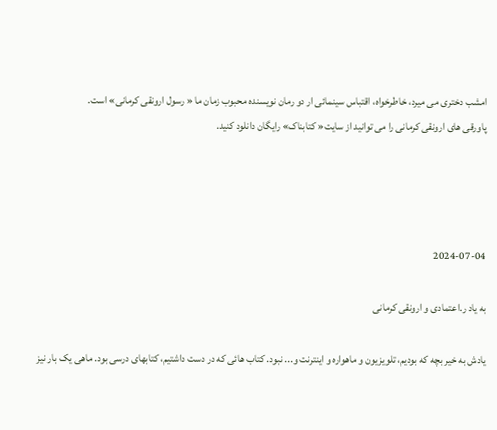امشب دختری می میرد، خاطرخواه، اقتباس سینمائی ار دو رمان نویسنده محبوب زمان ما « رسول ارونقی کرمانی» است.
پاورقی های ارونقی کرمانی را می توانید از سایت« کتابناک» رایگان دانلود کنید.




2024-07-04

به یاد ر.اعتمادی و ارونقی کرمانی

یادش به خیر بچه که بودیم، تلویزیون و ماهواره و اینترنت و... نبود. کتاب هائی که در دست داشتیم، کتابهای درسی بود. ماهی یک بار نیز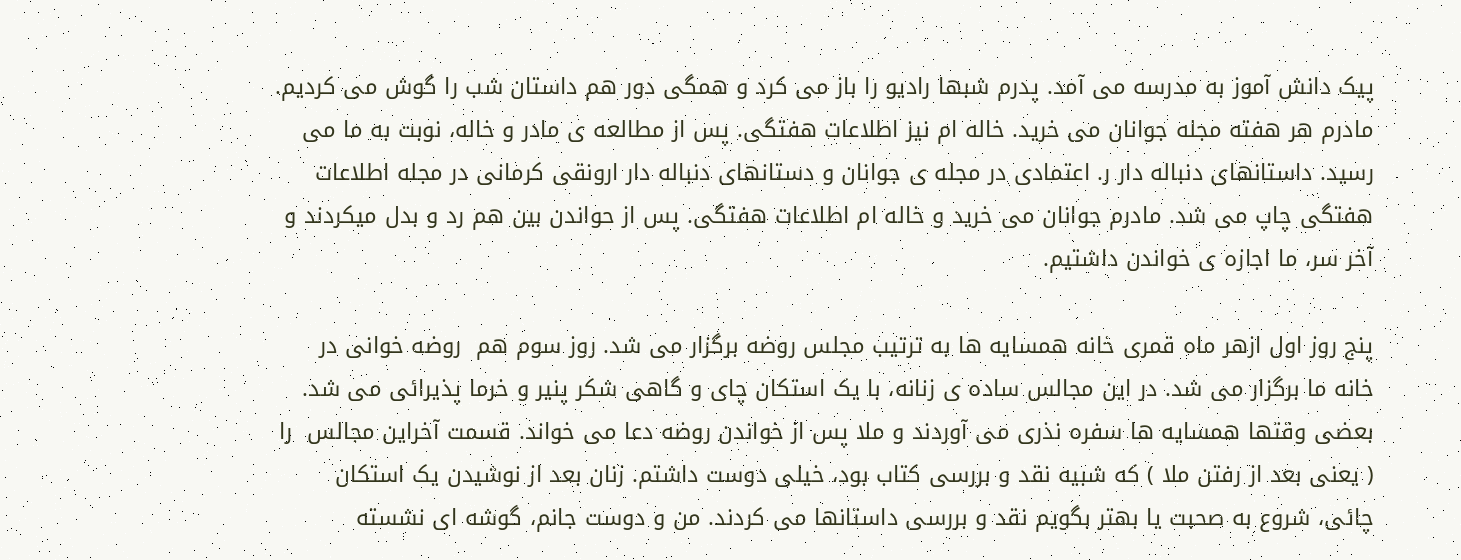پیک دانش آموز به مدرسه می آمد. پدرم شبها رادیو را باز می کرد و همگی دور هم داستان شب را گوش می کردیم. مادرم هر هفته مجله جوانان می خرید. خاله ام نیز اطلاعات هفتگی. پس از مطالعه ی مادر و خاله، نوبت به ما می رسید. داستانهای دنباله دار ر. اعتمادی در مجله ی جوانان و دستانهای دنباله دار ارونقی کرمانی در مجله اطلاعات هفتگی چاپ می شد. مادرم جوانان می خرید و خاله ام اطلاعات هفتگی. پس از حواندن بین هم رد و بدل میکردند و آخر سر، ما اجازه ی خواندن داشتیم.

پنج روز اول ازهر ماه قمری خانه همسایه ها به ترتیب مجلس روضه برگزار می شد. روز سوم هم  روضه خوانی در خانه ما برگزار می شد. در این مجالس ساده ی زنانه، با یک استکان چای و گاهی شکر پنیر و خرما پذیرائی می شد. بعضی وقتها همسایه ها سفره نذری می آوردند و ملا پس از خواندن روضه دعا می خواند. قسمت آخراین مجالس  را ( یعنی بعد از رفتن ملا ) که شبیه نقد و بررسی کتاب بود، خیلی دوست داشتم. زنان بعد از نوشیدن یک استکان چائی، شروع به صحبت یا بهتر بگویم نقد و بررسی داستانها می کردند. من و دوست جانم، گوشه ای نشسته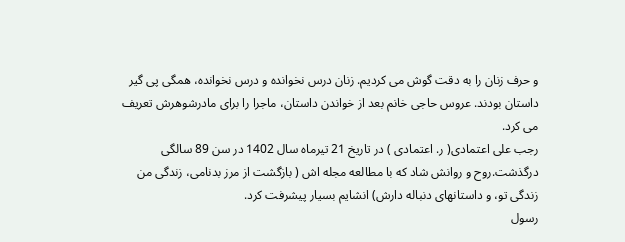و حرف زنان را به دقت گوش می کردیم. زنان درس نخوانده و درس نخوانده، همگی پی گیر داستان بودند. عروس حاجی خانم بعد از خواندن داستان، ماجرا را برای مادرشوهرش تعریف می کرد.
رجب علی اعتمادی( ر. اعتمادی ) در تاریخ 21 تیرماه سال 1402 در سن 89 سالگی درگذشت.روح و روانش شاد که با مطالعه مجله اش ( بازگشت از مرز بدنامی، زندگی من زندگی تو، و داستانهای دنباله دارش) انشایم بسیار پیشرفت کرد.
رسول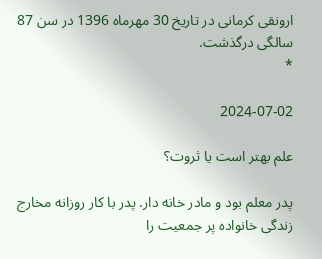ارونقی کرمانی در تاریخ 30 مهرماه 1396 در سن 87 سالگی درگذشت.
*

2024-07-02

علم بهتر است یا ثروت؟

پدر معلم بود و مادر خانه دار. پدر با کار روزانه مخارج زندگی خانواده پر جمعیت را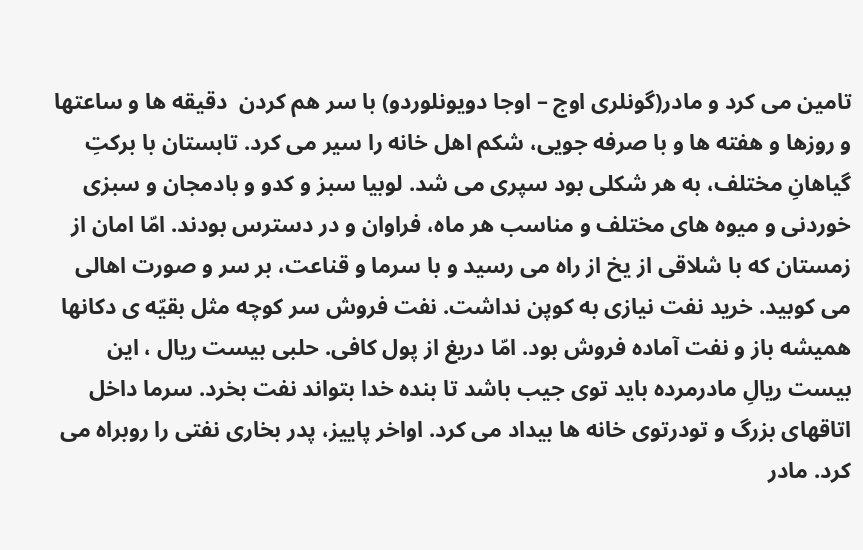تامین می کرد و مادر(گونلری اوج – اوجا دویونلوردو) با سر هم کردن  دقیقه ها و ساعتها و روزها و هفته ها و با صرفه جویی، شکم اهل خانه را سیر می کرد. تابستان با برکتِ گیاهانِ مختلف، به هر شکلی بود سپری می شد. لوبیا سبز و کدو و بادمجان و سبزی خوردنی و میوه های مختلف و مناسب هر ماه، فراوان و در دسترس بودند. امّا امان از زمستان که با شلاقی از یخ از راه می رسید و با سرما و قناعت، بر سر و صورت اهالی می کوبید. خرید نفت نیازی به کوپن نداشت. نفت فروش سر کوچه مثل بقیّه ی دکانها همیشه باز و نفت آماده فروش بود. امّا دریغ از پول کافی. حلبی بیست ریال ، این بیست ریالِ مادرمرده باید توی جیب باشد تا بنده خدا بتواند نفت بخرد. سرما داخل اتاقهای بزرگ و تودرتوی خانه ها بیداد می کرد. اواخر پاییز، پدر بخاری نفتی را روبراه می کرد. مادر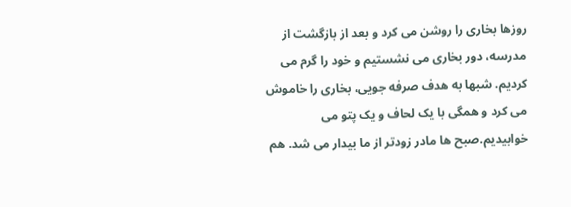روزها بخاری را روشن می کرد و بعد از بازگشت از مدرسه، دور بخاری می نشستیم و خود را گرم می کردیم. شبها به هدف صرفه جویی، بخاری را خاموش می کرد و همگی با یک لحاف و یک پتو می خوابیدیم.صبح ها مادر زودتر از ما بیدار می شد. هم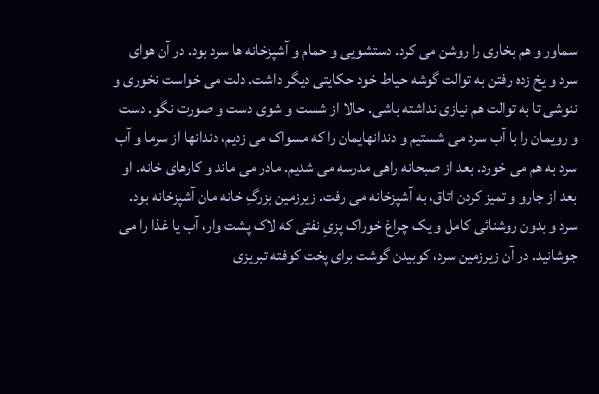سماور و هم بخاری را روشن می کرد. دستشویی و حمام و آشپزخانه ها سرد بود. در آن هوای سرد و یخ زده رفتن به توالت گوشه حیاط خود حکایتی دیگر داشت. دلت می خواست نخوری و ننوشی تا به توالت هم نیازی نداشته باشی. حالا از شست و شوی دست و صورت نگو. دست و رویمان را با آب سرد می شستیم و دندانهایمان را که مسواک می زدیم، دندانها از سرما و آب سرد به هم می خورد. بعد از صبحانه راهی مدرسه می شدیم. مادر می ماند و کارهای خانه. او بعد از جارو و تمیز کردن اتاق، به آشپزخانه می رفت. زیرزمین بزرگِ خانه مان آشپزخانه بود. سرد و بدون روشنائی کامل و یک چراغ خوراک پزیِ نفتی که لاک پشت وار، آب یا غذا را می جوشانید. در آن زیرزمین سرد، کوبیدن گوشت برای پخت کوفته تبریزی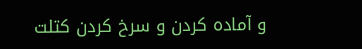و آماده کردن و سرخ کردن کتلت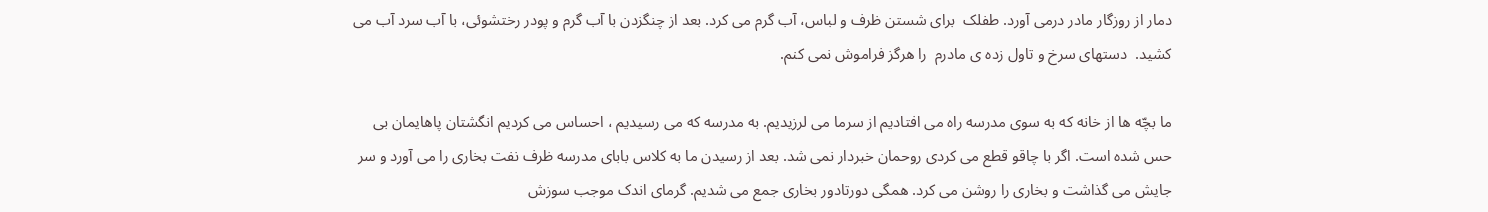دمار از روزگار مادر درمی آورد. طفلک  برای شستن ظرف و لباس، آب گرم می کرد. بعد از چنگزدن با آب گرم و پودر رختشوئی، با آب سرد آب می کشید.  دستهای سرخ و تاول زده ی مادرم  را هرگز فراموش نمی کنم.

ما بچّه ها از خانه که به سوی مدرسه راه می افتادیم از سرما می لرزیدیم. به مدرسه که می رسیدیم ، احساس می کردیم انگشتان پاهایمان بی حس شده است. اگر با چاقو قطع می کردی روحمان خبردار نمی شد. بعد از رسیدن ما به کلاس بابای مدرسه ظرف نفت بخاری را می آورد و سر جایش می گذاشت و بخاری را روشن می کرد. همگی دورتادور بخاری جمع می شدیم. گرمای اندک موجب سوزش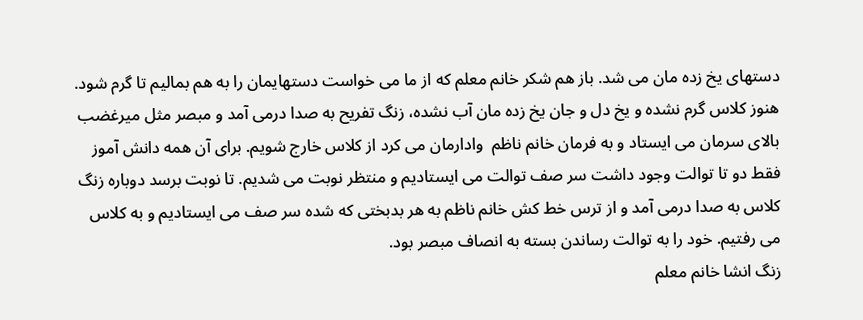دستهای یخ زده مان می شد. باز هم شکر خانم معلم که از ما می خواست دستهایمان را به هم بمالیم تا گرم شود. هنوز کلاس گرم نشده و یخ دل و جان یخ زده مان آب نشده، زنگ تفریح به صدا درمی آمد و مبصر مثل میرغضب بالای سرمان می ایستاد و به فرمان خانم ناظم  وادارمان می کرد از کلاس خارج شویم. برای آن همه دانش آموز فقط دو تا توالت وجود داشت سر صف توالت می ایستادیم و منتظر نوبت می شدیم. تا نوبت برسد دوباره زنگ کلاس به صدا درمی آمد و از ترس خط کش خانم ناظم به هر بدبختی که شده سر صف می ایستادیم و به کلاس می رفتیم. خود را به توالت رساندن بسته به انصاف مبصر بود.
زنگ انشا خانم معلم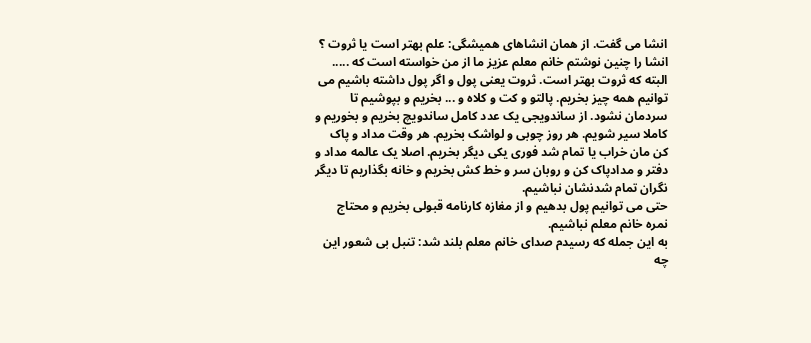انشا می گفت. از همان انشاهای همیشگی: علم بهتر است یا ثروت ؟
انشا را چنین نوشتم خانم معلم عزیز ما از من خواسته است که ..... البته که ثروت بهتر است. ثروت یعنی پول و اگر پول داشته باشیم می توانیم همه چیز بخریم. پالتو و کت و کلاه و ... بخریم و بپوشیم تا سردمان نشود. از ساندویجی یک عدد کامل ساندویچ بخریم و بخوریم و کاملا سیر شویم. هر روز چوبی و لواشک بخریم. هر وقت مداد و پاک کن مان خراب یا تمام شد فوری یکی دیگر بخریم. اصلا یک عالمه مداد و دفتر و مدادپاک کن و روبان سر و خط کش بخریم و خانه بگذاریم تا دیگر نگران تمام شدنشان نباشیم.
حتی می توانیم پول بدهیم و از مغازه کارنامه قبولی بخریم و محتاج نمره خانم معلم نباشیم.
به این جمله که رسیدم صدای خانم معلم بلند شد: تنبل بی شعور این چه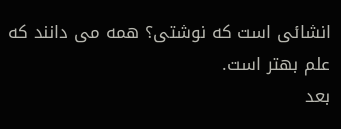انشائی است که نوشتی؟ همه می دانند که علم بهتر است.
بعد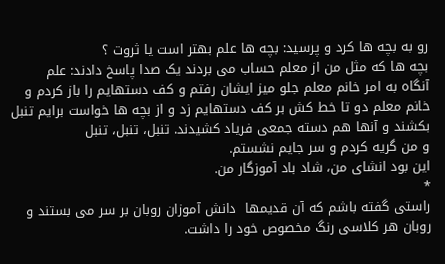رو به بچه ها کرد و پرسید: بچه ها علم بهتر است یا ثروت ؟
بچه ها که مثل من از معلم حساب می بردند یک صدا پاسخ دادند: علم
آنگاه به امر خانم معلم جلو میز ایشان رفتم و کف دستهایم را باز کردم و خانم معلم دو تا خط کش بر کف دستهایم زد و از بچه ها خواست برایم تنبل بکشند و آنها هم دسته جمعی فریاد کشیدند. تنبل، تنبل، تنبل
و من گریه کردم و سر جایم نشستم.
این بود انشای من، شاد باد آموزگار من.
*
راستی گفته باشم که آن قدیمها  دانش آموزان روبان بر سر می بستند و روبان هر کلاسی رنگ مخصوص خود را داشت.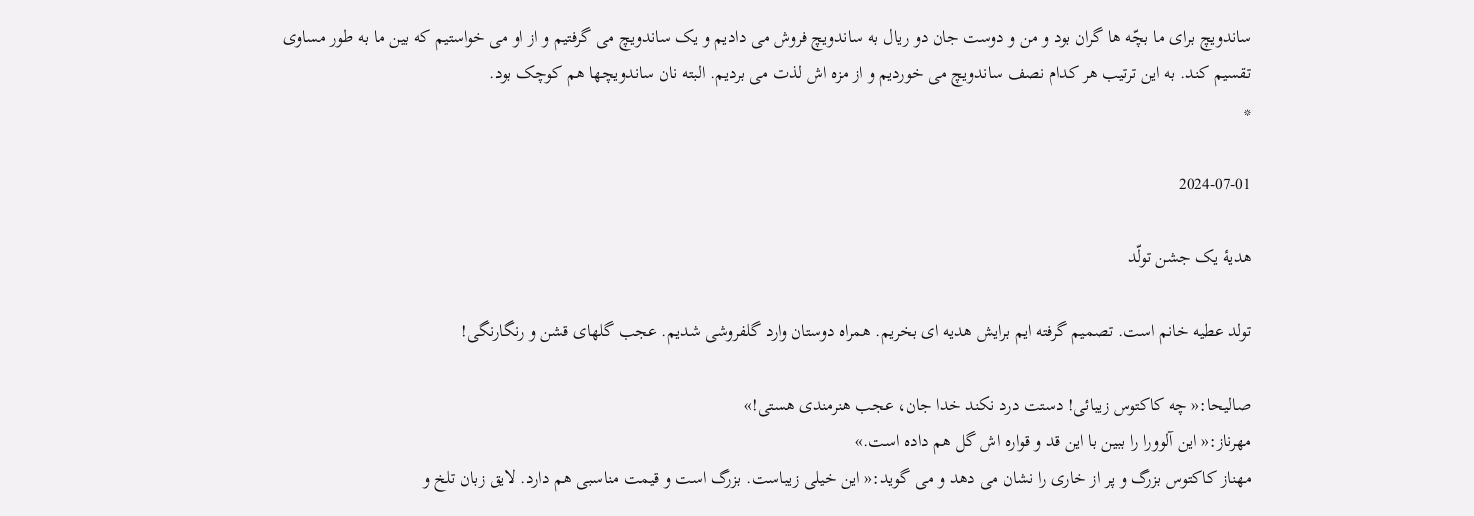ساندویچ برای ما بچّه ها گران بود و من و دوست جان دو ریال به ساندویچ فروش می دادیم و یک ساندویچ می گرفتیم و از او می خواستیم که بین ما به طور مساوی تقسیم کند. به این ترتیب هر کدام نصف ساندویچ می خوردیم و از مزه اش لذت می بردیم. البته نان ساندویچها هم کوچک بود.
*

2024-07-01

هدیۀ یک جشن تولّد

تولد عطیه خانم است. تصمیم گرفته ایم برایش هدیه ای بخریم. همراه دوستان وارد گلفروشی شدیم. عجب گلهای قشن و رنگارنگی!

صالیحا:« چه کاکتوس زیبائی! دستت درد نکند خدا جان، عجب هنرمندی هستی!»
مهرناز:« این آلوورا را ببین با این قد و قواره اش گل هم داده است.»
مهناز کاکتوس بزرگ و پر از خاری را نشان می دهد و می گوید:« این خیلی زیباست. بزرگ است و قیمت مناسبی هم دارد. لایق زبان تلخ و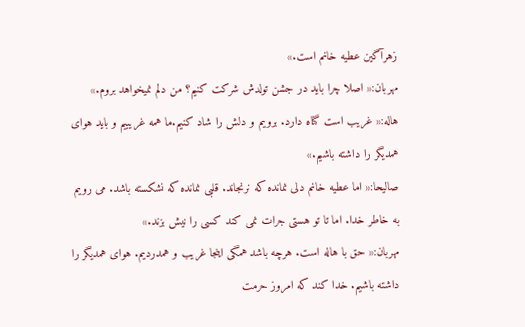زهرآگین عطیه خانم است.»
مهربان:« اصلا چرا باید در جشن تولدش شرکت کنیم؟ من دلم نمیخواهد بروم.»
هاله:« غریب است گناه دارد. برویم و دلش را شاد کنیم.ما همه غریبیم و باید هوای همدیگر را داشته باشیم.»
صالیحا:« اما عطیه خانم دلی نمانده که نرنجاند. قلبی نمانده که نشکسته باشد. می رویم به خاطر خدا. اما تا تو هستی جرات نمی کند کسی را نیش بزند.»
مهربان:« حق با هاله است. هرچه باشد همگی اینجا غریب و همدردیم. هوای همدیگر را داشته باشیم. خدا کند که امروز حرمت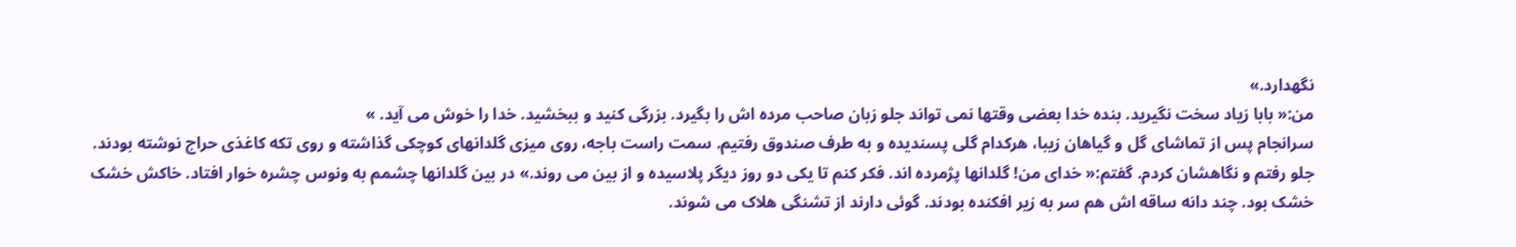نگهدارد.»
من:« بابا زیاد سخت نگیرید. بنده خدا بعضی وقتها نمی تواند جلو زبان صاحب مرده اش را بگیرد. بزرگی کنید و ببخشید. خدا را خوش می آید. »
سرانجام پس از تماشای گل و گیاهان زیبا، هرکدام گلی پسندیده و به طرف صندوق رفتیم. سمت راست باجه، روی میزی گلدانهای کوچکی گذاشته و روی تکه کاغذی حراج نوشته بودند. جلو رفتم و نگاهشان کردم. گفتم:« خدای من! گلدانها پژمرده اند. فکر کنم تا یکی دو روز دیگر پلاسیده و از بین می روند.» در بین گلدانها چشمم به ونوس چشره خوار افتاد. خاکش خشک خشک بود. چند دانه ساقه اش هم سر به زیر افکنده بودند. گوئی دارند از تشنگی هلاک می شوند.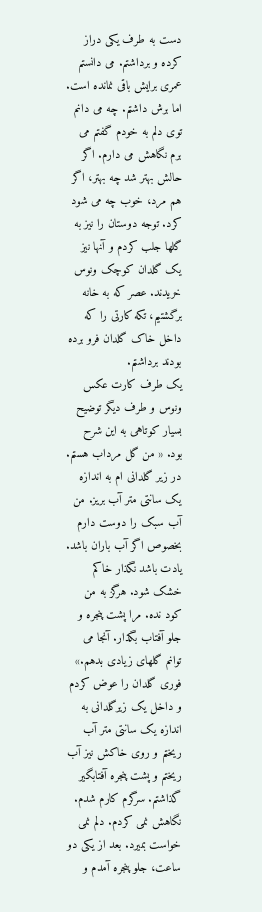دست به طرف یکی دراز کرده و برداشتم. می دانستم عمری برایش باقی نمانده است. اما برش داشتم. چه می دانم توی دلم به خودم گفتم می برم نگاهش می دارم. اگر حالش بهتر شد چه بهتر، اگر هم مرد، خوب چه می شود کرد. توجه دوستان را نیز به گلها جلب کردم و آنها نیز یک گلدان کوچک ونوس خریدند. عصر که به خانه برگشتیم، تکه کارتی را که داخل خاک گلدان فرو برده بودند برداشتم.
یک طرف کارت عکس ونوس و طرف دیگر توضیح بسیار کوتاهی به این شرح بود. « من گل مرداب هستم. در زیر گلدانی ام به اندازه یک سانتی متر آب بریز. من آب سبک را دوست دارم بخصوص اگر آب باران باشد. یادت باشد نگذار خاکم خشک شود. هرگز به من کود نده. مرا پشت پنجره و جلو آفتاب بگذار. آنجا می توانم گلهای زیادی بدهم.» فوری گلدان را عوض کردم و داخل یک زیرگلدانی به اندازه یک سانتی متر آب ریختم و روی خاکش نیز آب ریختم و پشت پنجره آفتابگیر گذاشتم. سرگرم کارم شدم. نگاهش نمی کردم. دلم نمی خواست بمیرد. بعد از یکی دو ساعت، جلو پنجره آمدم و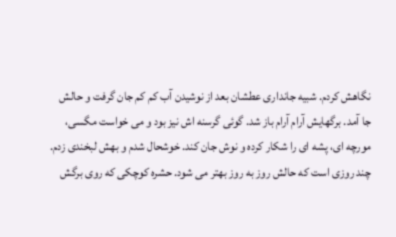نگاهش کردم. شبیه جانداری عطشان بعد از نوشیدن آب کم کم جان گرفت و حالش جا آمد. برگهایش آرام آرام باز شد. گوئی گرسنه اش نیز بود و می خواست مگسی، مورچه ای، پشه ای را شکار کرده و نوش جان کند. خوشحال شدم و بهش لبخندی زدم. چند روزی است که حالش روز به روز بهتر می شود. حشره کوچکی که روی برگش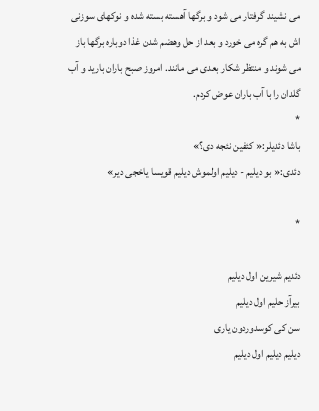می نشیند گرفتار می شود و برگها آهسته بسته شده و نوکهای سوزنی اش به هم گره می خورد و بعد از حل وهضم شدن غذا دوباره برگها باز می شوند و منتظر شکار بعدی می مانند. امروز صبح باران بارید و آب گلدان را با آب باران عوض کردم.
*
باشا دئدیلر:« کئفین نئجه دی؟»
دئدی:« بو دیلیم - دیلیم اولموش دیلیم قویسا یاخجی دیر»

*

دئدیم شیرین اول دیلیم
بیرآز حلیم اول دیلیم
سن کی کوسدوردون یاری
دیلیم دیلیم اول دیلیم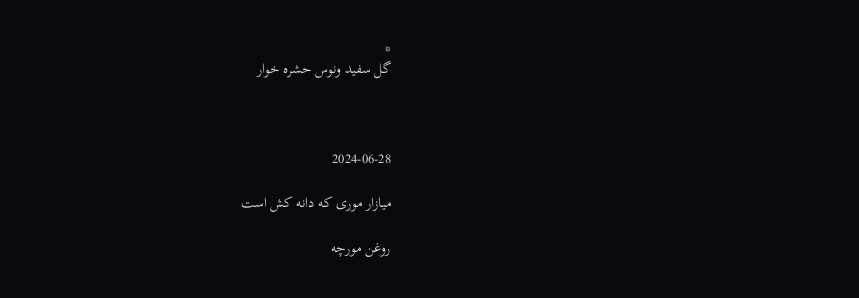*
گل سفید ونوس حشره خوار



2024-06-28

میازار موری که دانه کش است

روغن مورچه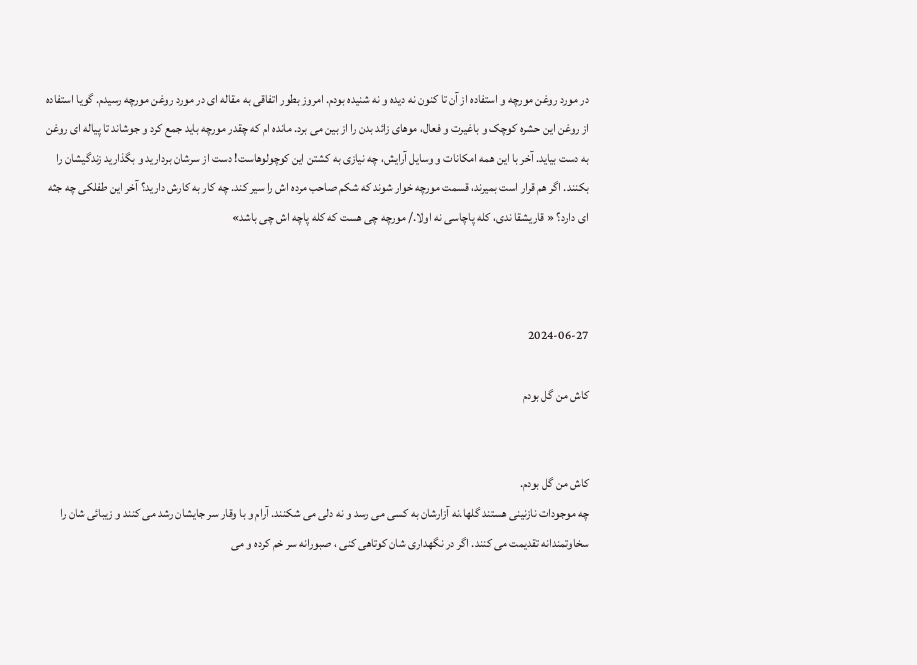در مورد روغن مورچه و استفاده از آن تا کنون نه دیده و نه شنیده بودم. امروز بطور اتفاقی به مقاله ای در مورد روغن مورچه رسیدم. گویا استفاده از روغن این حشره کوچک و باغیرت و فعال، موهای زائد بدن را از بین می برد. مانده ام که چقدر مورچه باید جمع کرد و جوشاند تا پیاله ای روغن به دست بیاید. آخر با این همه امکانات و وسایل آرایش، چه نیازی به کشتن این کوچولوهاست! دست از سرشان بردارید و بگذارید زندگیشان را بکنند. اگر هم قرار است بمیرند، قسمت مورچه خوار شوند که شکم صاحب مرده اش را سیر کند. چه کار به کارش دارید؟ آخر این طفلکی چه جثه ای دارد؟ « قاریشقا ندی، کله پاچاسی نه اولا./ مورچه چی هست که کله پاچه اش چی باشد»



2024-06-27

کاش من گل بودم


کاش من گل بودم.
چه موجودات نازنینی هستند گلها.نه آزارشان به کسی می رسد و نه دلی می شکنند. آرام و با وقار سر جایشان رشد می کنند و زیبائی شان را سخاوتمندانه تقدیمت می کنند. اگر در نگهداری شان کوتاهی کنی ، صبورانه سر خم کرده و می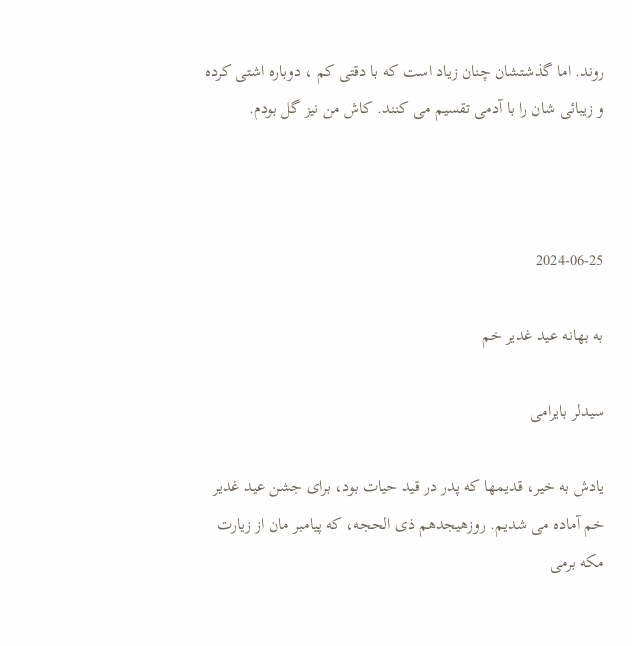روند. اما گذشتشان چنان زیاد است که با دقتی کم ، دوباره اشتی کرده و زیبائی شان را با آدمی تقسیم می کنند. کاش من نیز گل بودم.



2024-06-25

به بهانه عید غدیر خم

سیدلر بایرامی

یادش به خیر، قدیمها که پدر در قید حیات بود، برای جشن عید غدیر خم آماده می شدیم. روزهیجدهم ذی الحجه، که پیامبر مان از زیارت مکه برمی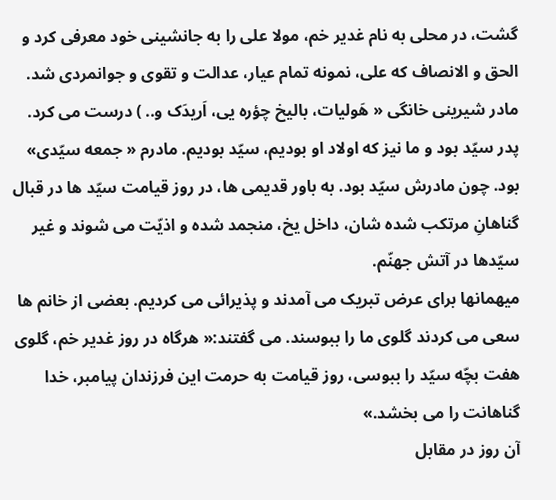گشت، در محلی به نام غدیر خم، مولا علی را به جانشینی خود معرفی کرد و الحق و الانصاف که علی، نمونه تمام عیار، عدالت و تقوی و جوانمردی شد.
مادر شیرینی خانگی « هَولیات، بالیخ چؤره یی، اَریدَک و.. ) درست می کرد. پدر سیّد بود و ما نیز که اولاد او بودیم، سیّد بودیم. مادرم « جمعه سیّدی» بود. چون مادرش سیّد بود. به باور قدیمی ها، در روز قیامت سیّد ها در قبال گناهانِ مرتکب شده شان، داخل یخ، منجمد شده و اذیّت می شوند و غیر سیّدها در آتش جهنّم.
میهمانها برای عرض تبریک می آمدند و پذیرائی می کردیم. بعضی از خانم ها سعی می کردند گلوی ما را ببوسند. می گفتند:« هرگاه در روز غدیر خم، گلوی هفت بچّه سیّد را ببوسی، روز قیامت به حرمت این فرزندان پیامبر، خدا گناهانت را می بخشد.»
آن روز در مقابل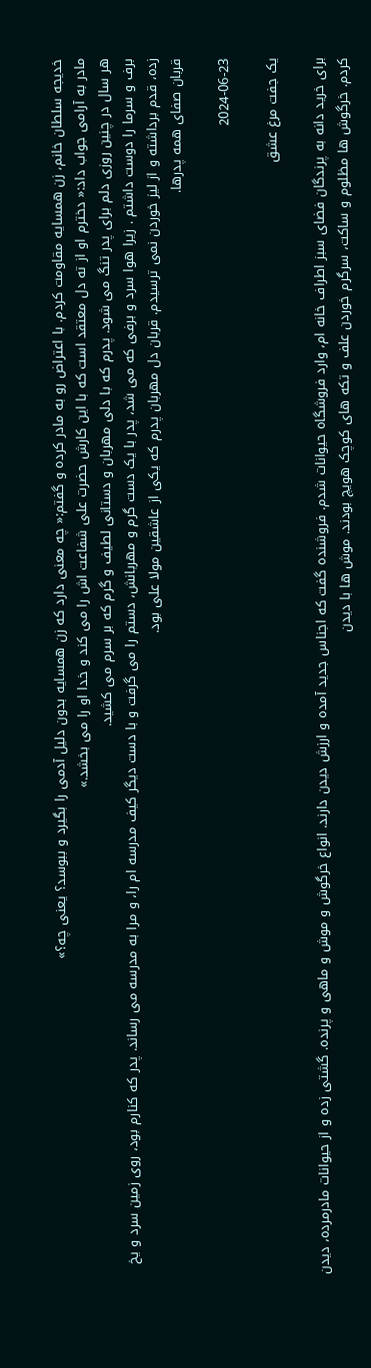خدیجه سلطان خانم، زن همسایه مقاومت کردم. با اعتراض رو به مادر کرده و گفتم:« چه معنی دارد که زن همسایه بدون دلیل آدمی را بگیرد و ببوسد؟ یعنی چه؟»
مادر به آرامی جواب داد:« دخترم او از ته دل معتقد است که با این کارش حضرت علی شفاعت اش را می کند و خدا او را می بخشد.»
هر سال در چنین روزی دلم برای پدر تنگ می شود. پدرم که با دلی مهربان و دستانی لطیف و گرم که بر سرم می کشید.
برف و سرما را دوست داشتم . زیرا هوا سرد و برفی که می شد، پدر با یک دست گرم و مهربانش، دستم را می گرفت و با دست دیگر کیف مدرسه ام را، و مرا به مدرسه می رساند. پدر که کنارم بود، روی زمین سرد و یخ زده، قدم برداشته و از لیز خوردن نمی ترسیدم. قربان دل مهربان پدرم که یکی از عاشقین مولا علی بود.
قربان صفای همه پدرها.

2024-06-23

یک جفت مرغ عشق

برای خرید دانه به پرندگان فضای سبز اطراف خانه ام، وارد فروشگاه حیوانات شدم. فروشنده گفت که اجناس جدید آمده و ارزش دیدن دارند. انواع خرگوش و موش و ماهی و پرنده. گشتی زده و از حیوانات مادرمرده، دیدن کردم. خرگوش ها مظلوم و ساکت، سرگرم خوردن علف و تکه های کوچک هویچ بودند. موش ها با دیدن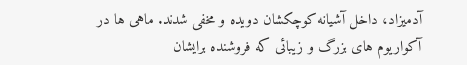آدمیزاد، داخل آشیانه کوچکشان دویده و مخفی شدند. ماهی ها در آکواریوم های بزرگ و زیبائی که فروشنده برایشان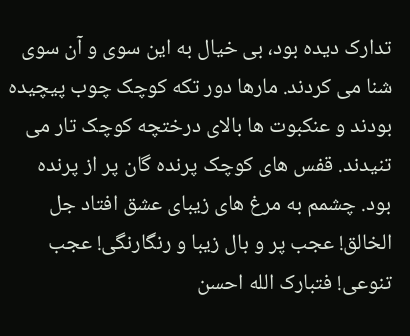تدارک دیده بود، بی خیال به این سوی و آن سوی شنا می کردند. مارها دور تکه کوچک چوب پیچیده بودند و عنکبوت ها بالای درختچه کوچک تار می تنیدند. قفس های کوچک پرنده گان پر از پرنده بود. چشمم به مرغ های زیبای عشق افتاد جل الخالق! عجب پر و بال زیبا و رنگارنگی! عجب تنوعی! فتبارک الله احسن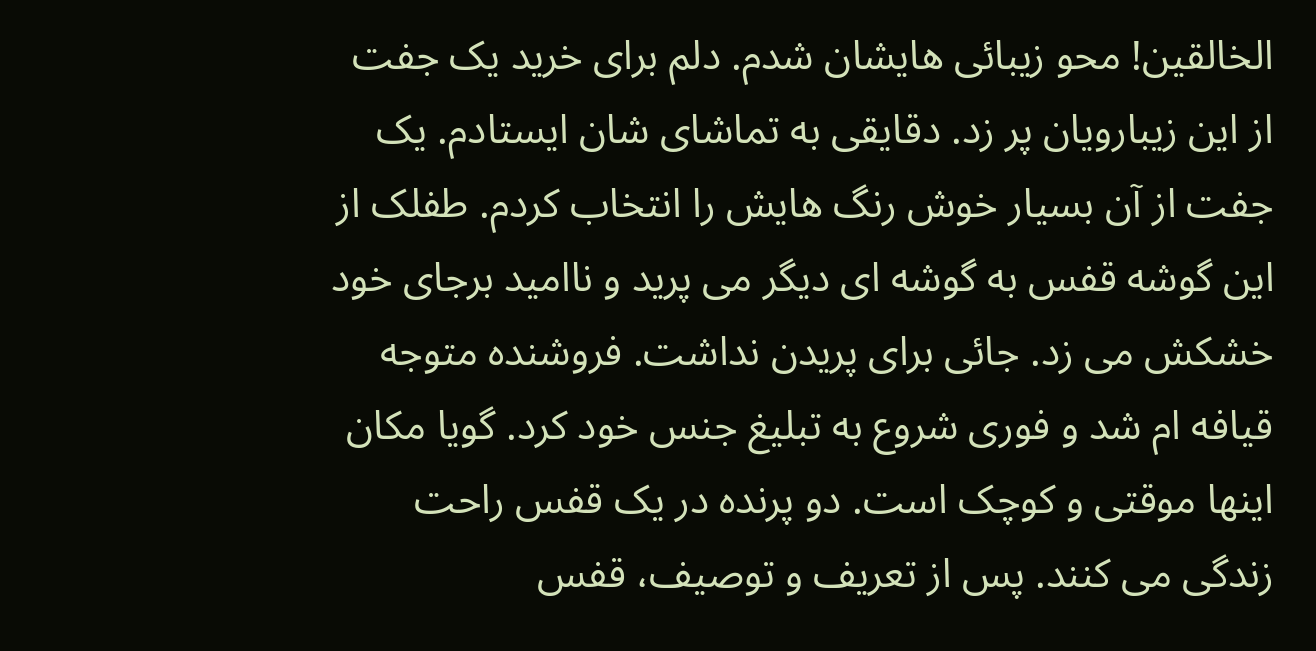الخالقین! محو زیبائی هایشان شدم. دلم برای خرید یک جفت از این زیبارویان پر زد. دقایقی به تماشای شان ایستادم. یک جفت از آن بسیار خوش رنگ هایش را انتخاب کردم. طفلک از این گوشه قفس به گوشه ای دیگر می پرید و ناامید برجای خود خشکش می زد. جائی برای پریدن نداشت. فروشنده متوجه قیافه ام شد و فوری شروع به تبلیغ جنس خود کرد. گویا مکان اینها موقتی و کوچک است. دو پرنده در یک قفس راحت زندگی می کنند. پس از تعریف و توصیف، قفس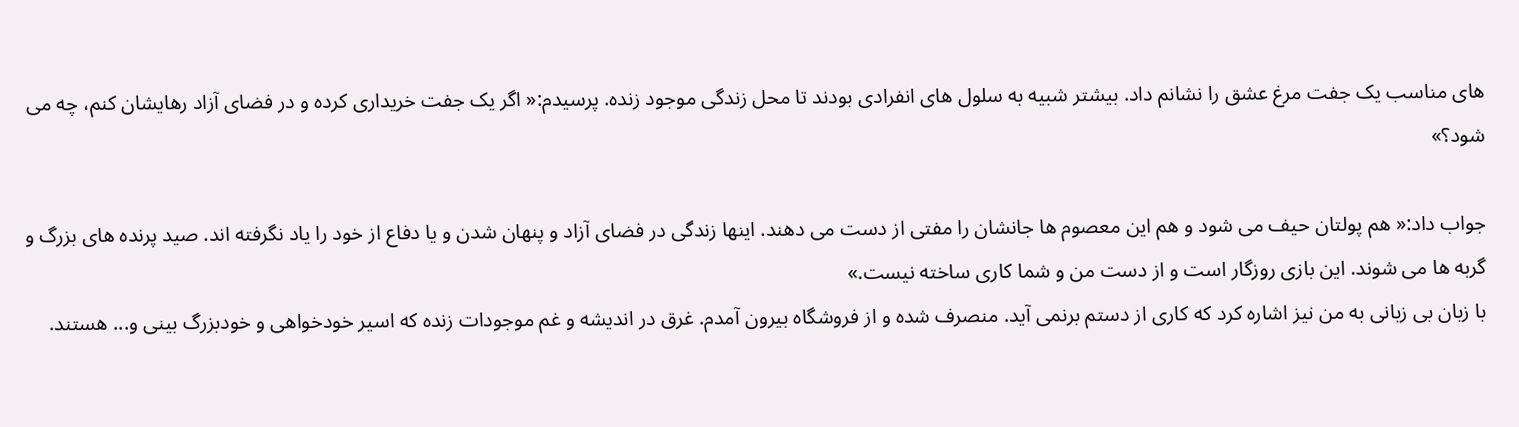های مناسب یک جفت مرغ عشق را نشانم داد. بیشتر شبیه به سلول های انفرادی بودند تا محل زندگی موجود زنده. پرسیدم:« اگر یک جفت خریداری کرده و در فضای آزاد رهایشان کنم، چه می شود؟»

جواب داد:« هم پولتان حیف می شود و هم این معصوم ها جانشان را مفتی از دست می دهند. اینها زندگی در فضای آزاد و پنهان شدن و یا دفاع از خود را یاد نگرفته اند. صید پرنده های بزرگ و گربه ها می شوند. این بازی روزگار است و از دست من و شما کاری ساخته نیست.»
با زبان بی زبانی به من نیز اشاره کرد که کاری از دستم برنمی آید. منصرف شده و از فروشگاه بیرون آمدم. غرق در اندیشه و غم موجودات زنده که اسیر خودخواهی و خودبزرگ بینی و... هستند.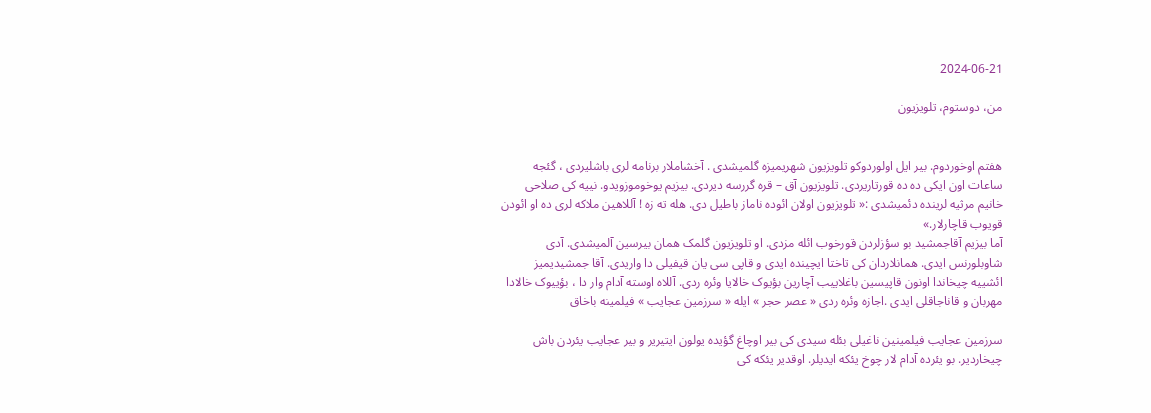2024-06-21

من، دوستوم، تلویزیون


هفتم اوخوردوم. بیر ایل اولوردوکو تلویزیون شهریمیزه گلمیشدی . آخشاملار برنامه لری باشلیردی ، گئجه ساعات اون ایکی ده ده قورتاریردی. تلویزیون آق – قره گررسه دیردی. بیزیم یوخوموزویدو. نییه کی صلاحی خانیم مرثیه لرینده دئمیشدی :« تلویزیون اولان ائوده ناماز باطیل دی. هله ته زه ! آللاهین ملاکه لری ده او ائودن قویوب قاچارلار.»
آما بیزیم آقاجمشید بو سؤزلردن قورخوب ائله مزدی. او تلویزیون گلمک همان بیرسین آلمیشدی. آدی شاوبلورنس ایدی. همانلاردان کی تاختا ایچینده ایدی و قاپی سی یان قیفیلی دا واریدی. آقا جمشیدیمیز ائشییه چیخاندا اونون قاپیسین باغلاییب آچارین بؤیوک خالایا وئره ردی. آللاه اوسته آدام وار دا ، بؤییوک خالادا مهربان و قاناجاقلی ایدی .اجازه وئره ردی « عصر حجر » ایله « سرزمین عجایب » فیلمینه باخاق

سرزمین عجایب فیلمینین ناغیلی بئله سیدی کی بیر اوچاغ گؤیده یولون ایتیریر و بیر عجایب یئردن باش چیخاردیر. بو یئرده آدام لار چوخ یئکه ایدیلر. اوقدیر یئکه کی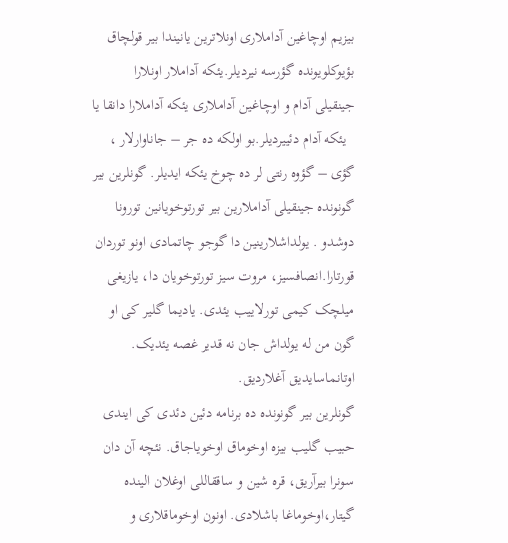بیزیم اوچاغین آداملاری اونلاترین یانیندا بیر قولچاق بؤیوکلویونده گؤرسه نیردیلر.یئکه آداملار اونلارا جینقیلی آدام و اوچاغین آداملاری یئکه آداملارا دانقا یا
  یئکه آدام دئییردیلر.بو اولکه ده جر – جاناوارلار ، گؤی – گؤوه رنتی لر ده چوخ یئکه ایدیلر. گونلرین بیر گونونده جینقیلی آداملارین بیر تورتوخویانین تورونا دوشدو . یولداشلارینین دا گوجو چاتمادی اونو توردان قورتارا.انصافسیز، مروت سیز تورتوخویان دا، یازیغی میلچک کیمی تورلاییب یئدی. یادیما گلیر کی او گون من له یولداش جان نه قدیر غصه یئدیک. اوتانماسایدیق آغلاردیق.
گونلرین بیر گونونده ده برنامه دئین دئدی کی ایندی حبیب گلیب بیزه اوخوماق اوخویاجاق. نئچه آن دان سونرا بیرآریق، قره شین و ساققاللی اوغلان الینده گیتار،اوخوماغا باشلادی. اونون اوخوماقلاری و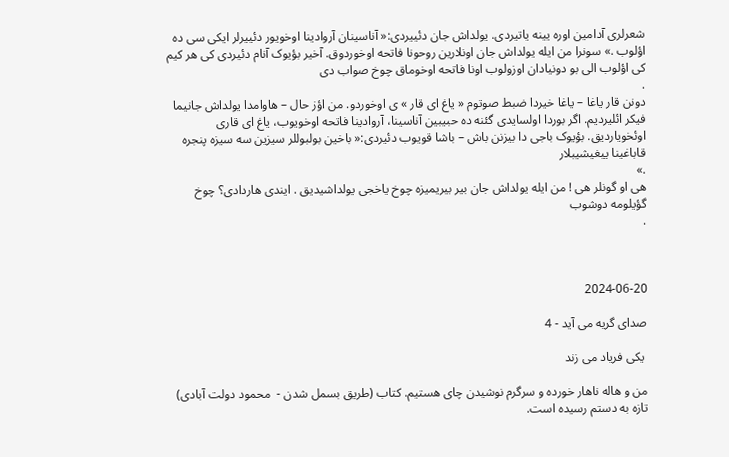شعرلری آدامین اوره یینه یاتیردی. یولداش جان دئییردی:« آناسینان آروادینا اوخویور دئییرلر ایکی سی ده اؤلوب .» سونرا من ایله یولداش جان اونلارین روحونا فاتحه اوخوردوق. آخیر بؤیوک آنام دئیردی کی هر کیم کی اؤلوب الی بو دونیادان اوزولوب اونا فاتحه اوخوماق چوخ صواب دی
.
دونن قار یاغا – یاغا خیردا ضبط صوتوم « یاغ ای قار » ی اوخوردو. من اؤز حال – هاوامدا یولداش جانیما فیکر ائلیردیم. اگر بوردا اولسایدی گئنه ده حبیبین آناسینا، آروادینا فاتحه اوخویوب، یاغ ای قاری اوئخویاردیق. بؤیوک باجی دا بیزنن باش – باشا قویوب دئیردی:« باخین بولبوللر سیزین سه سیزه پنجره قاباغینا ییغیشیبلار
.»
هی او گونلر هی ! من ایله یولداش جان بیر بیریمیزه چوخ یاخجی یولداشیدیق . ایندی هاردادی؟ چوخ گؤیلومه دوشوب
.



2024-06-20

صدای گریه می آید - 4

 یکی فریاد می زند

من و هاله ناهار خورده و سرگرم نوشیدن چای هستیم. کتاب (طریق بسمل شدن -  محمود دولت آبادی) تازه به دستم رسیده است.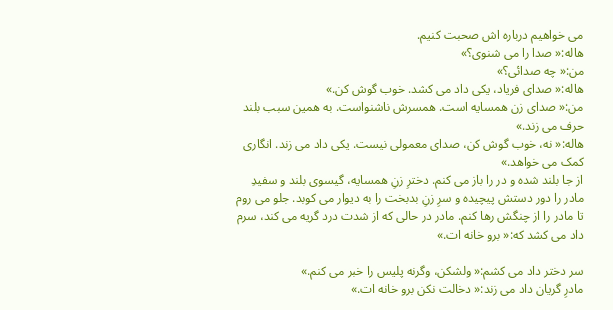می خواهیم درباره اش صحبت کنیم.
هاله:« صدا را می شنوی؟»
من:« چه صدائی؟»
هاله:« صدای فریاد، یکی داد می کشد. خوب گوش کن.»
من:« صدای زن همسایه است. همسرش ناشنواست. به همین سبب بلند حرف می زند.»
هاله:« نه، خوب گوش کن، صدای معمولی نیست. یکی داد می زند. انگاری کمک می خواهد.»
از جا بلند شده و در را باز می کنم. دخترِ زنِ همسایه، گیسوی بلند و سفیدِ مادر را دور دستش پیچیده و سرِ زنِ بدبخت را به دیوار می کوبد. جلو می روم تا مادر را از چنگش رها کنم. مادر در حالی که از شدت درد گریه می کند، سرم داد می کشد که:« برو خانه ات.»

سر دختر داد می کشم:« ولشکن، وگرنه پلیس را خبر می کنم.»
مادرِ گریان داد می زند:« دخالت نکن برو خانه ات.»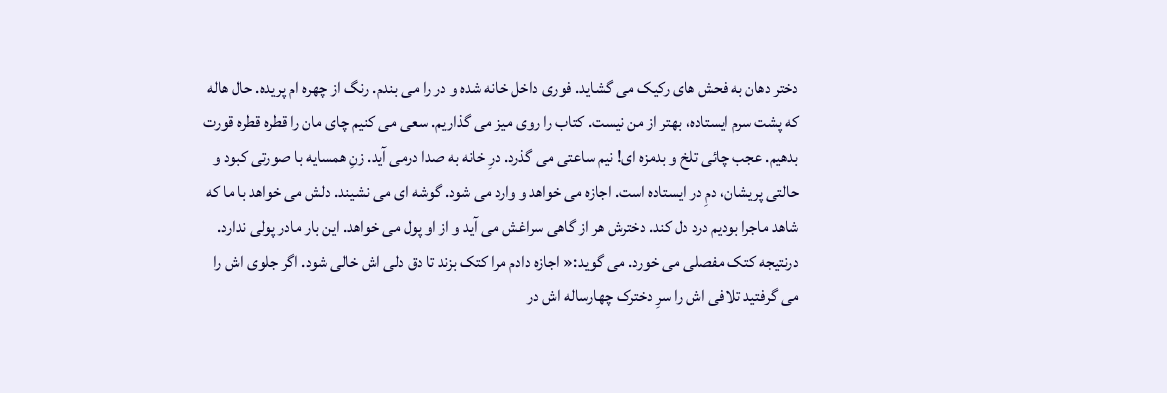دختر دهان به فحش های رکیک می گشاید. فوری داخل خانه شده و در را می بندم. رنگ از چهره ام پریده. حال هاله که پشت سرم ایستاده، بهتر از من نیست. کتاب را روی میز می گذاریم. سعی می کنیم چای مان را قطره قطره قورت بدهیم. عجب چائی تلخ و بدمزه ای! نیم ساعتی می گذرد. درِ خانه به صدا درمی آید. زنِ همسایه با صورتی کبود و حالتی پریشان، دمِ در ایستاده است. اجازه می خواهد و وارد می شود. گوشه ای می نشیند. دلش می خواهد با ما که شاهد ماجرا بودیم درد دل کند. دخترش هر از گاهی سراغش می آید و از او پول می خواهد. این بار مادر پولی ندارد. درنتیجه کتک مفصلی می خورد. می گوید:« اجازه دادم مرا کتک بزند تا دق دلی اش خالی شود. اگر جلوی اش را می گرفتید تلافی اش را سرِ دخترک چهارساله اش در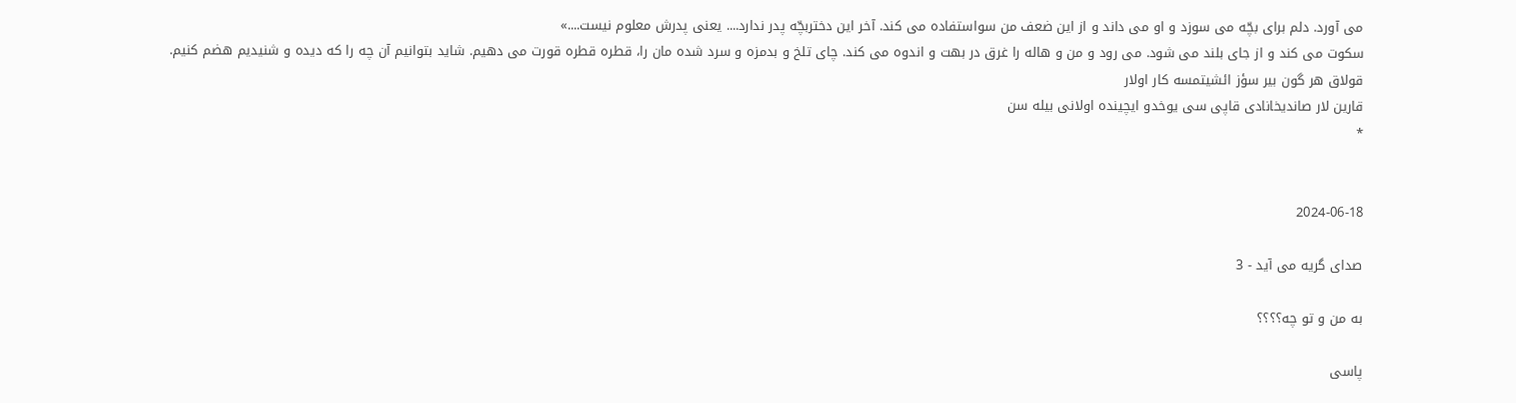می آورد. دلم برای بچّه می سوزد و او می داند و از این ضعف من سواستفاده می کند. آخر این دختربچّه پدر ندارد.... یعنی پدرش معلوم نیست....»
سکوت می کند و از جای بلند می شود. می رود و من و هاله را غرق در بهت و اندوه می کند. چای تلخ و بدمزه و سرد شده مان را، قطره قطره قورت می دهیم. شاید بتوانیم آن چه را که دیده و شنیدیم هضم کنیم.
قولاق هر گون بیر سؤز ائشیتمسه کار اولار
قارین لار صاندیخانادی قاپی سی یوخدو ایچینده اولانی بیله سن
*


2024-06-18

صدای گریه می آید - 3

به من و تو چه؟؟؟؟

پاسی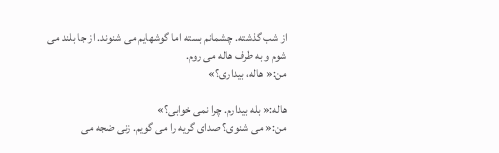از شب گذشته. چشمانم بسته اما گوشهایم می شنوند. از جا بلند می شوم و به طرف هاله می روم.
من:« هاله، بیداری؟»

هاله:« بله بیدارم. چرا نمی خوابی؟»
من:« می شنوی؟ صدای گریه را می گویم. زنی ضجه می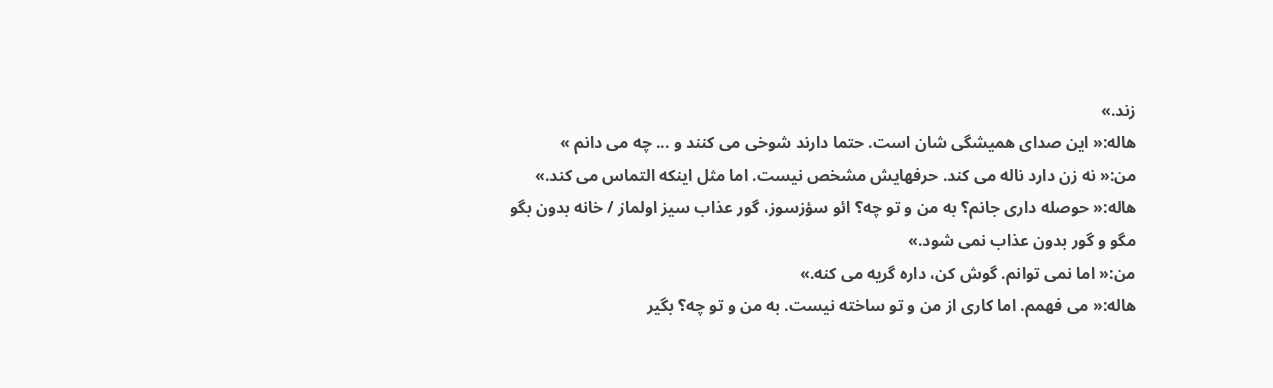زند.»
هاله:« این صدای همیشگی شان است. حتما دارند شوخی می کنند و ... چه می دانم »
من:« نه زن دارد ناله می کند. حرفهایش مشخص نیست. اما مثل اینکه التماس می کند.»
هاله:« حوصله داری جانم؟ به من و تو چه؟ ائو سؤزسوز، گور عذاب سیز اولماز / خانه بدون بگو مگو و گور بدون عذاب نمی شود.»
من:« اما نمی توانم. گوش کن، داره گریه می کنه.»
هاله:« می فهمم. اما کاری از من و تو ساخته نیست. به من و تو چه؟ بگیر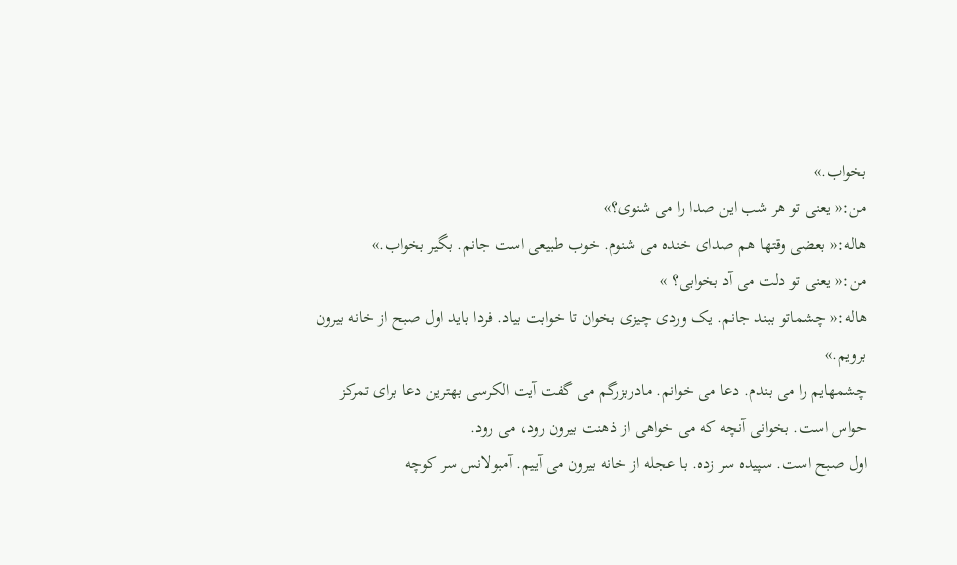بخواب.»
من:« یعنی تو هر شب این صدا را می شنوی؟»
هاله:« بعضی وقتها هم صدای خنده می شنوم. خوب طبیعی است جانم. بگیر بخواب.»
من:« یعنی تو دلت می آد بخوابی؟ »
هاله:« چشماتو ببند جانم. یک وردی چیزی بخوان تا خوابت بیاد. فردا باید اول صبح از خانه بیرون برویم.»
چشمهایم را می بندم. دعا می خوانم. مادربزرگم می گفت آیت الکرسی بهترین دعا برای تمرکز حواس است. بخوانی آنچه که می خواهی از ذهنت بیرون رود، می رود.
اول صبح است. سپیده سر زده. با عجله از خانه بیرون می آییم. آمبولانس سر کوچه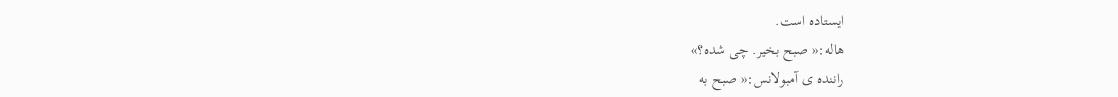ایستاده است.
هاله:« صبح بخیر. چی شده؟»
راننده ی آمبولانس:« صبح به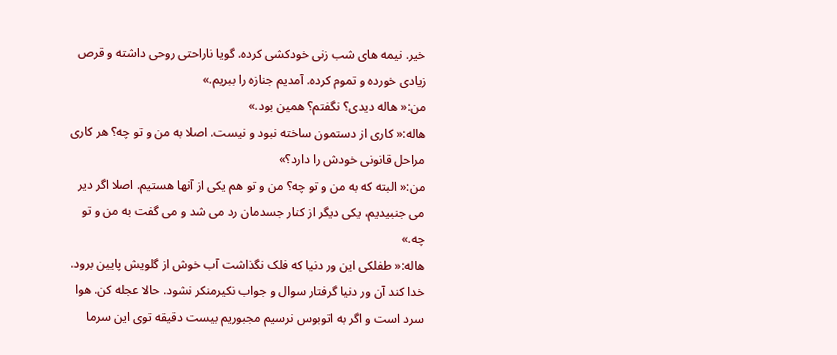خیر. نیمه های شب زنی خودکشی کرده. گویا ناراحتی روحی داشته و قرص زیادی خورده و تموم کرده. آمدیم جنازه را ببریم.»
من:« هاله دیدی؟ نگفتم؟ همین بود.»
هاله:« کاری از دستمون ساخته نبود و نیست. اصلا به من و تو چه؟ هر کاری مراحل قانونی خودش را دارد؟»
من:« البته که به من و تو چه؟ من و تو هم یکی از آنها هستیم. اصلا اگر دیر می جنبیدیم، یکی دیگر از کنار جسدمان رد می شد و می گفت به من و تو چه.»
هاله:« طفلکی این ور دنیا که فلک نگذاشت آب خوش از گلویش پایین برود. خدا کند آن ور دنیا گرفتار سوال و جواب نکیرمنکر نشود. حالا عجله کن. هوا سرد است و اگر به اتوبوس نرسیم مجبوریم بیست دقیقه توی این سرما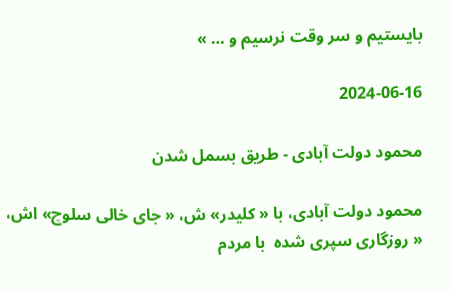بایستیم و سر وقت نرسیم و … »

2024-06-16

محمود دولت آبادی - طریق بسمل شدن

محمود دولت آبادی، با « کلیدر» ش، « جای خالی سلوچ» اش، « روزگاری سپری شده  با مردم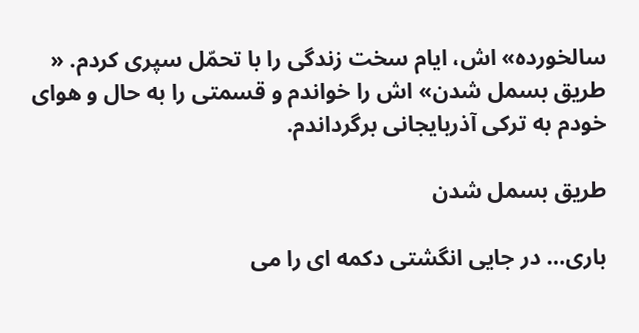سالخورده» اش، ایام سخت زندگی را با تحمّل سپری کردم. « طریق بسمل شدن» اش را خواندم و قسمتی را به حال و هوای خودم به ترکی آذربایجانی برگرداندم.

طریق بسمل شدن

باری… در جایی انگشتی دکمه ای را می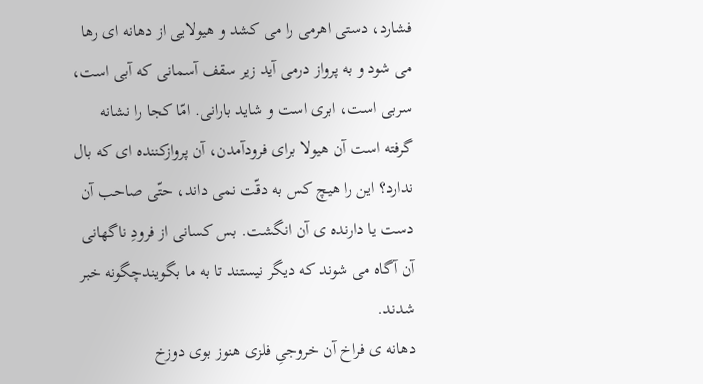فشارد، دستی اهرمی را می کشد و هیولایی از دهانه ای رها می شود و به پرواز درمی آید زیر سقف آسمانی که آبی است، سربی است، ابری است و شاید بارانی. امّا کجا را نشانه گرفته است آن هیولا برای فرودآمدن، آن پروازکننده ای که بال ندارد؟ این را هیچ کس به دقّت نمی داند، حتّی صاحب آن دست یا دارنده ی آن انگشت. بس کسانی از فرودِ ناگهانی آن آگاه می شوند که دیگر نیستند تا به ما بگویندچگونه خبر شدند.
دهانه ی فراخ آن خروجیِ فلزی هنوز بوی دوزخ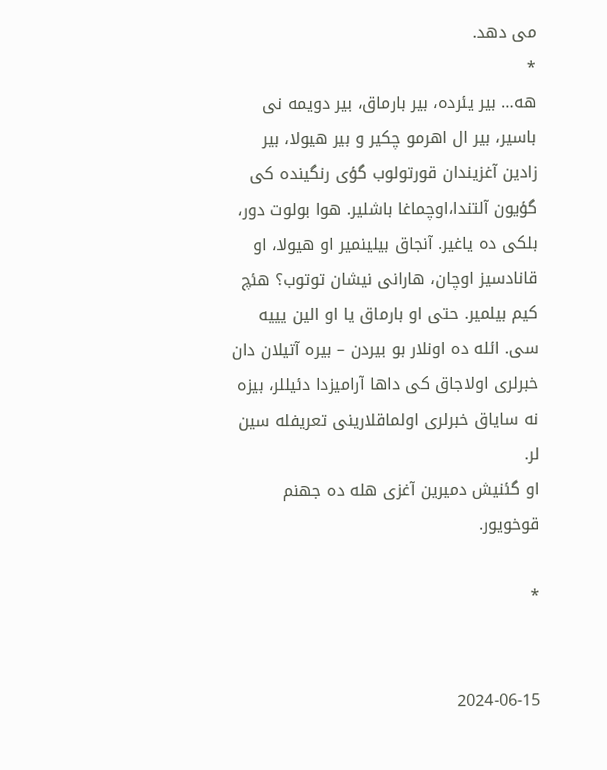می دهد.
*
هه… بیر یئرده، بیر بارماق، بیر دویمه نی باسیر، بیر ال اهرمو چکیر و بیر هیولا، بیر زادین آغزیندان قورتولوب گؤی رنگینده کی گؤیون آلتندا،اوچماغا باشلیر. هوا بولوت دور، بلکی ده یاغیر. آنجاق بیلینمیر او هیولا، او قانادسیز اوچان، هارانی نیشان توتوب؟ هئچ کیم بیلمیر. حتی او بارماق یا او الین یییه سی. ائله ده اونلار بو بیردن – بیره آتیلان دان خبرلری اولاجاق کی داها آرامیزدا دئیللر، بیزه نه سایاق خبرلری اولماقلارینی تعریفله سین لر.
او گئنیش دمیرین آغزی هله ده جهنم قوخویور.

*


2024-06-15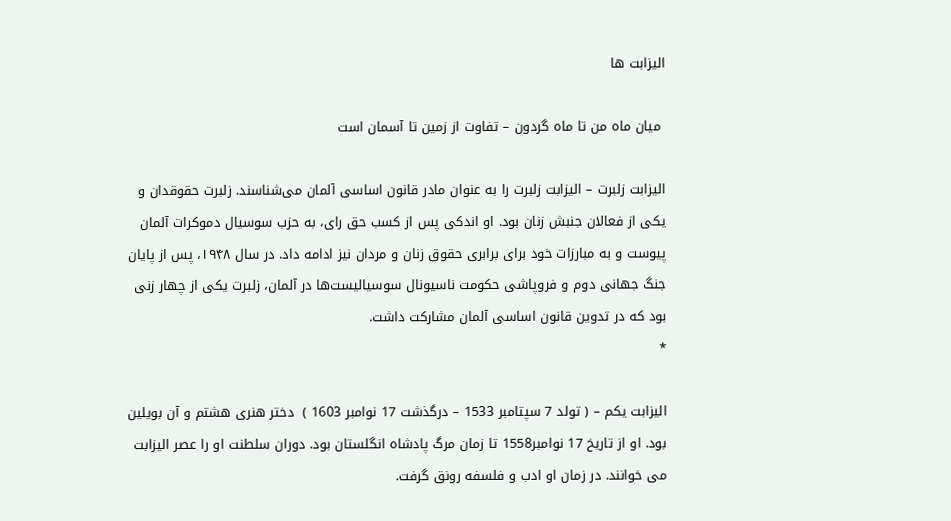الیزابت ها

 میان ماه من تا ماه گردون – تفاوت از زمین تا آسمان است

الیزابت زلبرت – الیزابت زلبرت را به عنوان مادر قانون اساسی آلمان می‌شناسند. زلبرت حقوقدان و یکی از فعالان جنبش زنان بود. او اندکی پس از کسب حق رای، به حزب سوسیال دموکرات آلمان پیوست و به مبارزات خود برای برابری حقوق زنان و مردان نیز ادامه داد. در سال ۱۹۴۸، پس از پایان جنگ جهانی دوم و فروپاشی حکومت ناسیونال سوسیالیست‌ها در آلمان، زلبرت یکی از چهار زنی بود که در تدوین قانون اساسی آلمان مشارکت داشت.
*

الیزابت یکم – ( تولد 7 سپتامبر 1533 – درگذشت 17 نوامبر 1603 )  دختر هنری هشتم و آن بویلین بود. او از تاریخ 17 نوامبر1558 تا زمان مرگ پادشاه انگلستان بود. دوران سلطنت او را عصر الیزابت می خوانند. در زمان او ادب و فلسفه رونق گرفت.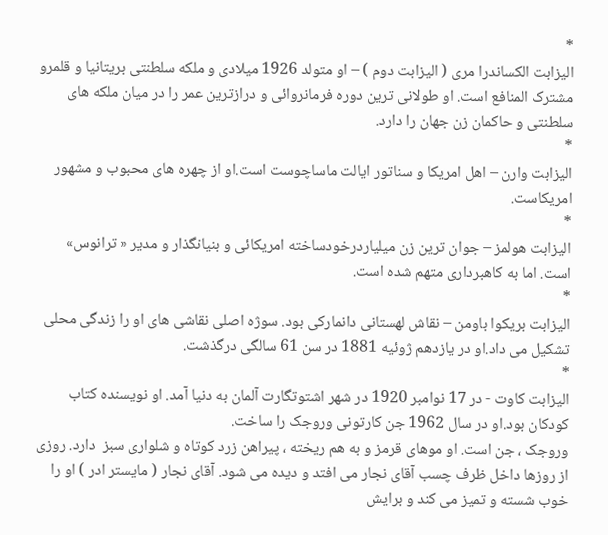*
الیزابت الکساندرا مری ( الیزابت دوم ) – او متولد 1926 میلادی و ملکه سلطنتی بریتانیا و قلمرو مشترک المنافع است. او طولانی ترین دوره فرمانروائی و درازترین عمر را در میان ملکه های سلطنتی و حاکمان زن جهان را دارد.
*
الیزابت وارن – اهل امریکا و سناتور ایالت ماساچوست است.او از چهره های محبوب و مشهور امریکاست.
*
الیزابت هولمز – جوان ترین زن میلیاردرخودساخته امریکائی و بنیانگذار و مدیر « ترانوس» است. اما به کاهبرداری متهم شده است.
*
الیزابت بریکوا باومن – نقاش لهستانی دانمارکی بود. سوژه اصلی نقاشی های او را زندگی محلی تشکیل می داد.او در یازدهم ژوئیه 1881 در سن 61 سالگی درگذشت.
*
الیزابت کاوت - در 17 نوامبر 1920 در شهر اشتوتگارت آلمان به دنیا آمد. او نویسنده کتاب کودکان بود.او در سال 1962 جن کارتونی وروجک را ساخت.
وروجک ، جن است. او موهای قرمز و به هم ریخته ، پیراهن زرد کوتاه و شلواری سبز  دارد. روزی از روزها داخل ظرف چسب آقای نجار می افتد و دیده می شود. آقای نجار ( مایستر ادر ) او را خوب شسته و تمیز می کند و برایش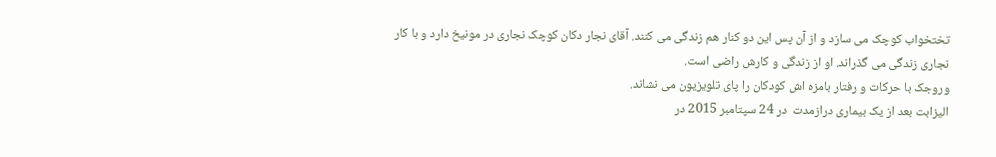تختخواب کوچک می سازد و از آن پس این دو کنار هم زندگی می کنند. آقای نجار دکان کوچک نجاری در مونیخ دارد و با کار نجاری زندگی می گذراند. او از زندگی و کارش راضی است.
وروجک با حرکات و رفتار بامزه اش کودکان را پای تلویزیون می نشاند.
الیزابت بعد از یک بیماری درازمدت  در 24 سپتامبر 2015 در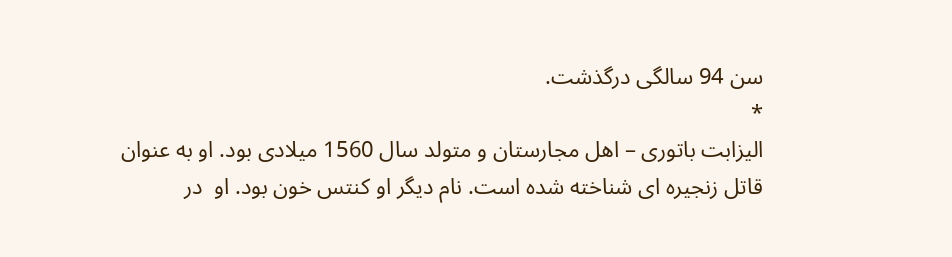سن 94 سالگی درگذشت.
*
الیزابت باتوری – اهل مجارستان و متولد سال 1560 میلادی بود. او به عنوان قاتل زنجیره ای شناخته شده است. نام دیگر او کنتس خون بود. او  در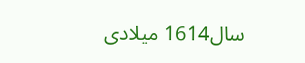سال1614 میلادی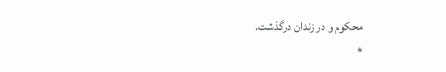محکوم و در زندان درگذشت.
*